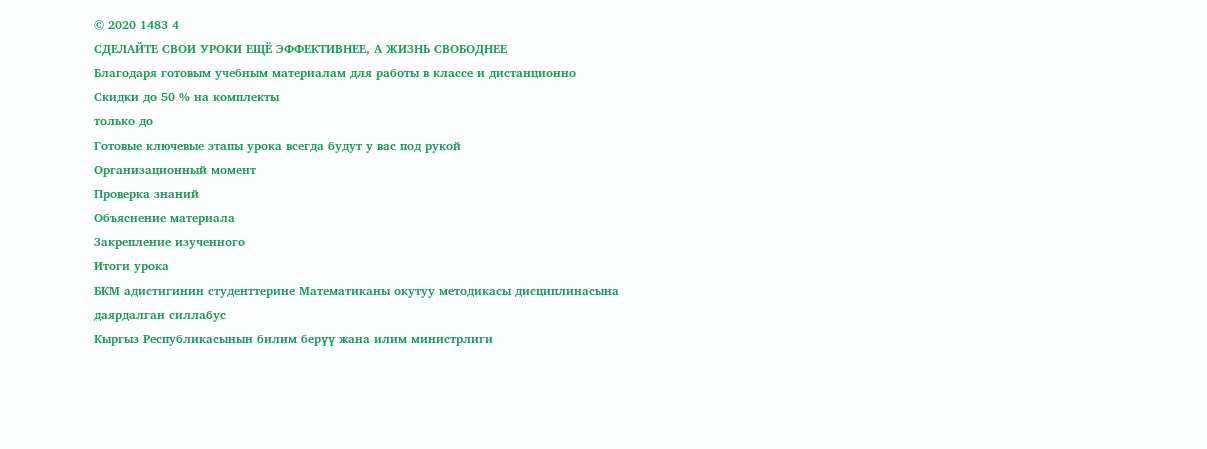© 2020 1483 4
СДЕЛАЙТЕ СВОИ УРОКИ ЕЩЁ ЭФФЕКТИВНЕЕ, А ЖИЗНЬ СВОБОДНЕЕ
Благодаря готовым учебным материалам для работы в классе и дистанционно
Скидки до 50 % на комплекты
только до
Готовые ключевые этапы урока всегда будут у вас под рукой
Организационный момент
Проверка знаний
Объяснение материала
Закрепление изученного
Итоги урока
БКМ адистигинин студенттерине Математиканы окутуу методикасы дисциплинасына даярдалган силлабус
Кыргыз Республикасынын билим берүү жана илим министрлиги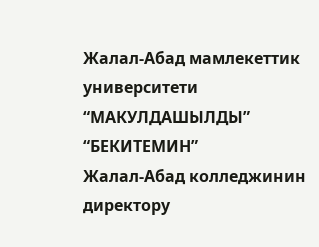Жалал-Абад мамлекеттик университети
“МАКУЛДАШЫЛДЫ” “БЕКИТЕМИН”
Жалал-Абад колледжинин директору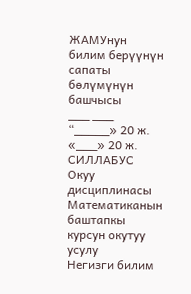ЖАМУнун билим берүүнүн сапаты
бөлүмүнүн башчысы
___ ___
“_____» 20 ж. «___» 20 ж.
СИЛЛАБУС
Окуу дисциплинасы Математиканын баштапкы курсун окутуу усулу
Негизги билим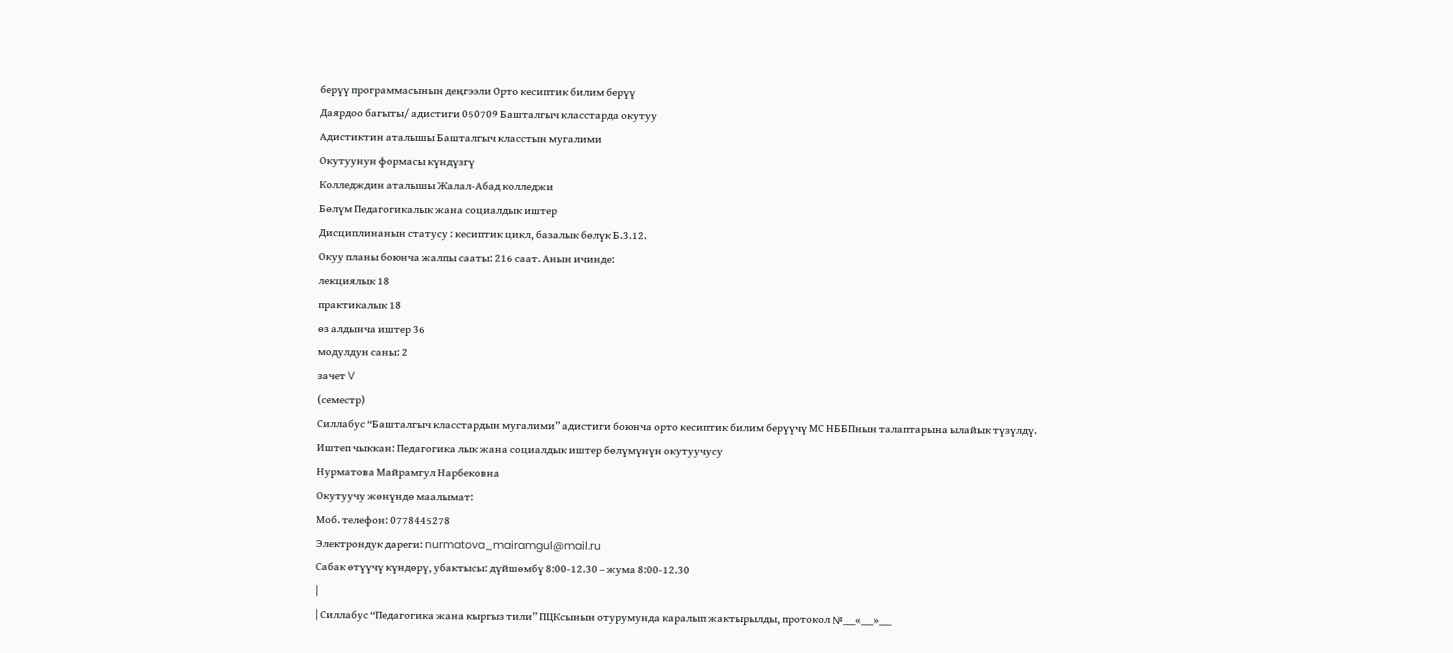берүү программасынын деңгээли Орто кесиптик билим берүү
Даярдоо багыты/ адистиги 050709 Башталгыч класстарда окутуу
Адистиктин аталышы Башталгыч класстын мугалими
Окутуунун формасы күндүзгү
Колледждин аталышы Жалал-Абад колледжи
Бөлүм Педагогикалык жана социалдык иштер
Дисциплинанын статусу : кесиптик цикл, базалык бөлүк Б.3.12.
Окуу планы боюнча жалпы сааты: 216 саат. Анын ичинде:
лекциялык 18
практикалык 18
өз алдынча иштер 36
модулдун саны: 2
зачет V
(семестр)
Силлабус “Башталгыч класстардын мугалими” адистиги боюнча орто кесиптик билим берүүчү МС НББПнын талаптарына ылайык түзүлдү.
Иштеп чыккан: Педагогика лык жана социалдык иштер бөлүмүнүн окутуучусу
Нурматова Майрамгул Нарбековна
Окутуучу жөнүндө маалымат:
Моб. телефон: 0778445278
Электрондук дареги: nurmatova_mairamgul@mail.ru
Сабак өтүүчү күндөрү, убактысы: дүйшөмбү 8:00-12.30 – жума 8:00-12.30
|
| Силлабус “Педагогика жана кыргыз тили” ПЦКсынын отурумунда каралып жактырылды, протокол №___«___»___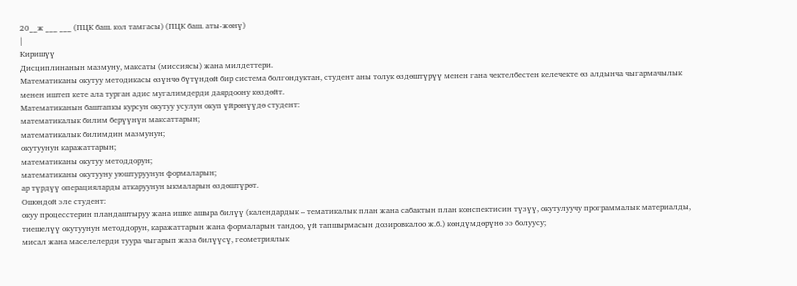20__ж ___ ___ (ПЦК баш. кол тамгасы) (ПЦК баш. аты-жөнү)
|
Киришүү
Дисциплинанын мазмуну, максаты (миссиясы) жана милдеттери.
Математиканы окутуу методикасы өзүнчө бүтүндөй бир система болгондуктан, студент аны толук өздөштүрүү менен гана чектелбестен келечекте өз алдынча чыгармачылык менен иштеп кете ала турган адис мугалимдерди даярдоону көздөйт.
Математиканын баштапкы курсун окутуу усулун окуп үйрөнүүдө студент:
математикалык билим берүүнүн максаттарын;
математикалык билимдин мазмунун;
окутуунун каражаттарын;
математиканы окутуу методдорун;
математиканы окутууну уюштуруунун формаларын;
ар түрдүү операцияларды аткаруунун ыкмаларын өздөштүрөт.
Ошондой эле студент:
окуу процесстерин пландаштыруу жана ишке ашыра билүү (календардык – тематикалык план жана сабактын план конспектисин түзүү, окутулуучу программалык материалды, тиешелүү окутуунун методдорун, каражаттарын жана формаларын тандоо, үй тапшырмасын дозировкалоо ж.б.) көндүмдөрүнө ээ болуусу;
мисал жана маселелерди туура чыгарып жаза билүүсү, геометриялык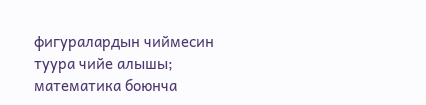фигуралардын чиймесин туура чийе алышы;
математика боюнча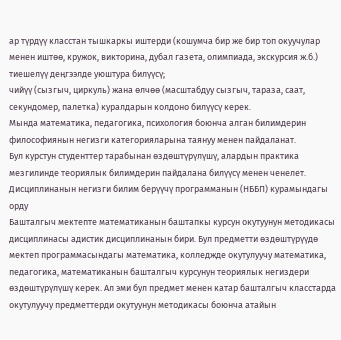ар түрдүү класстан тышкаркы иштерди (кошумча бир же бир топ окуучулар менен иштөө, кружок, викторина, дубал газета, олимпиада, экскурсия ж.б.) тиешелүү деңгээлде уюштура билүүсү;
чийүү (сызгыч, циркуль) жана өлчөө (масштабдуу сызгыч, тараза, саат, секундомер, палетка) куралдарын колдоно билүүсү керек.
Мында математика, педагогика, психология боюнча алган билимдерин философиянын негизги категорияларына таянуу менен пайдаланат.
Бул курстун студенттер тарабынан өздөштүрүлүшү, алардын практика мезгилинде теориялык билимдерин пайдалана билүүсү менен ченелет.
Дисциплинанын негизги билим берүүчү программанын (НББП) курамындагы орду
Башталгыч мектепте математиканын баштапкы курсун окутуунун методикасы дисциплинасы адистик дисциплинанын бири. Бул предметти өздөштүрүүдө мектеп программасындагы математика, колледжде окутулуучу математика, педагогика, математиканын башталгыч курсунун теориялык негиздери өздөштүрүлүшү керек. Ал эми бул предмет менен катар башталгыч класстарда окутулуучу предметтерди окутуунун методикасы боюнча атайын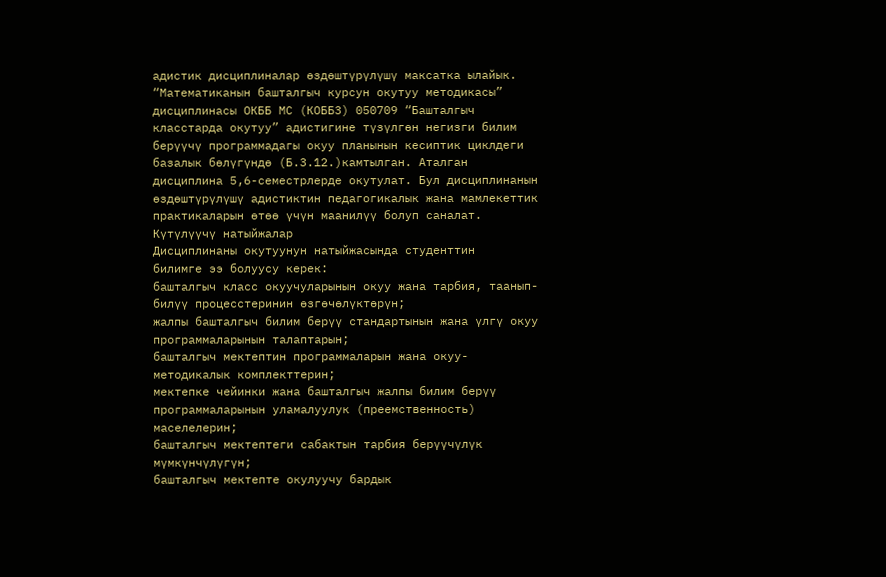адистик дисциплиналар өздөштүрүлүшү максатка ылайык.
“Математиканын башталгыч курсун окутуу методикасы” дисциплинасы ОКББ МС (КОББ3) 050709 “Башталгыч класстарда окутуу” адистигине түзүлгөн негизги билим берүүчү программадагы окуу планынын кесиптик циклдеги базалык бөлүгүндө (Б.3.12.)камтылган. Аталган дисциплина 5,6-семестрлерде окутулат. Бул дисциплинанын өздөштүрүлүшү адистиктин педагогикалык жана мамлекеттик практикаларын өтөө үчүн маанилүү болуп саналат.
Күтүлүүчү натыйжалар
Дисциплинаны окутуунун натыйжасында студенттин
билимге ээ болуусу керек:
башталгыч класс окуучуларынын окуу жана тарбия, таанып-билүү процесстеринин өзгөчөлүктөрүн;
жалпы башталгыч билим берүү стандартынын жана үлгү окуу программаларынын талаптарын;
башталгыч мектептин программаларын жана окуу-методикалык комплекттерин;
мектепке чейинки жана башталгыч жалпы билим берүү программаларынын уламалуулук (преемственность) маселелерин;
башталгыч мектептеги сабактын тарбия берүүчүлүк мүмкүнчүлүгүн;
башталгыч мектепте окулуучу бардык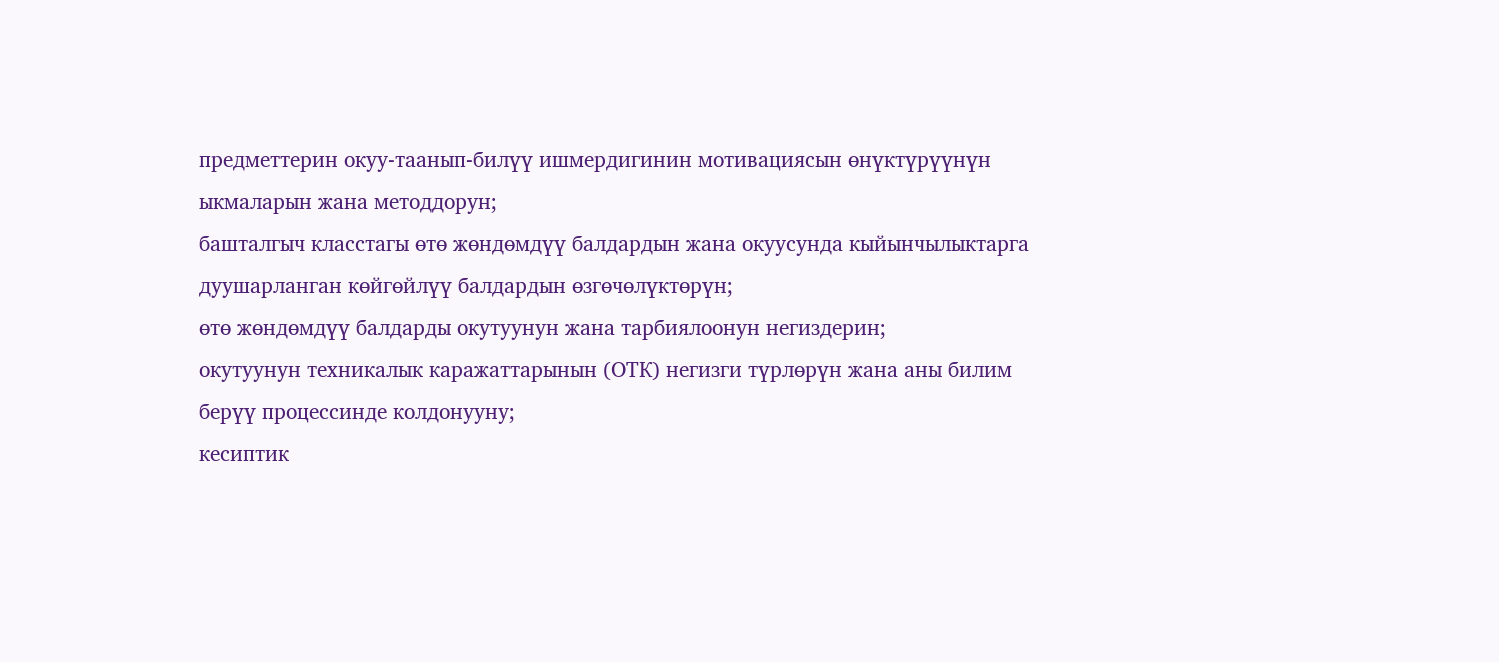предметтерин окуу-таанып-билүү ишмердигинин мотивациясын өнүктүрүүнүн ыкмаларын жана методдорун;
башталгыч класстагы өтө жөндөмдүү балдардын жана окуусунда кыйынчылыктарга дуушарланган көйгөйлүү балдардын өзгөчөлүктөрүн;
өтө жөндөмдүү балдарды окутуунун жана тарбиялоонун негиздерин;
окутуунун техникалык каражаттарынын (ОТК) негизги түрлөрүн жана аны билим берүү процессинде колдонууну;
кесиптик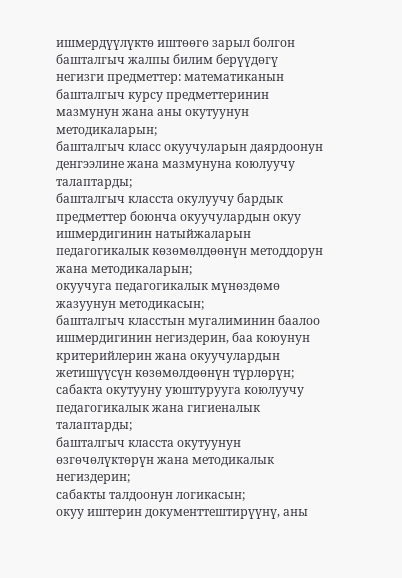ишмердүүлүктө иштөөгө зарыл болгон башталгыч жалпы билим берүүдөгү негизги предметтер: математиканын башталгыч курсу предметтеринин мазмунун жана аны окутуунун методикаларын;
башталгыч класс окуучуларын даярдоонун денгээлине жана мазмунуна коюлуучу талаптарды;
башталгыч класста окулуучу бардык предметтер боюнча окуучулардын окуу ишмердигинин натыйжаларын педагогикалык көзөмөлдөөнүн методдорун жана методикаларын;
окуучуга педагогикалык мүнөздөмө жазуунун методикасын;
башталгыч класстын мугалиминин баалоо ишмердигинин негиздерин, баа коюунун критерийлерин жана окуучулардын жетишүүсүн көзөмөлдөөнүн түрлөрүн;
сабакта окутууну уюштурууга коюлуучу педагогикалык жана гигиеналык талаптарды;
башталгыч класста окутуунун өзгөчөлүктөрүн жана методикалык негиздерин;
сабакты талдоонун логикасын;
окуу иштерин документтештирүүнү, аны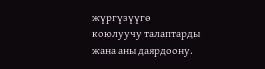жүргүзүүгө коюлуучу талаптарды жана аны даярдоону.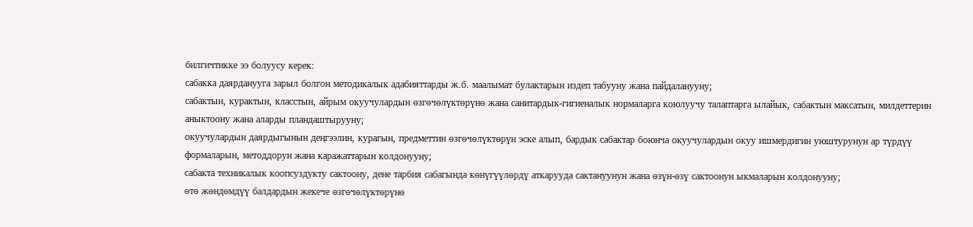билгичтикке ээ болуусу керек:
сабакка даярданууга зарыл болгон методикалык адабияттарды ж.б. маалымат булактарын издеп табууну жана пайдаланууну;
сабактын, курактын, класстын, айрым окуучулардын өзгөчөлүктөрүнө жана санитардык-гигиеналык нормаларга коюлуучу талаптарга ылайык, сабактын максатын, милдеттерин аныктоону жана аларды пландаштырууну;
окуучулардын даярдыгынын деңгээлин, курагын, предметтин өзгөчөлүктөрүн эске алып, бардык сабактар боюнча окуучулардын окуу ишмердигин уюштурунун ар түрдүү формаларын, методдорун жана каражаттарын колдонууну;
сабакта техникалык коопсуздукту сактоону, дене тарбия сабагында көнүгүүлөрдү аткарууда сактануунун жана өзүн-өзү сактоонун ыкмаларын колдонууну;
өтө жөндөмдүү балдардын жекече өзгөчөлүктөрүнө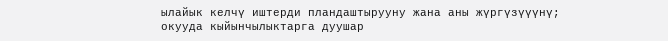ылайык келчү иштерди пландаштырууну жана аны жүргүзүүүнү;
окууда кыйынчылыктарга дуушар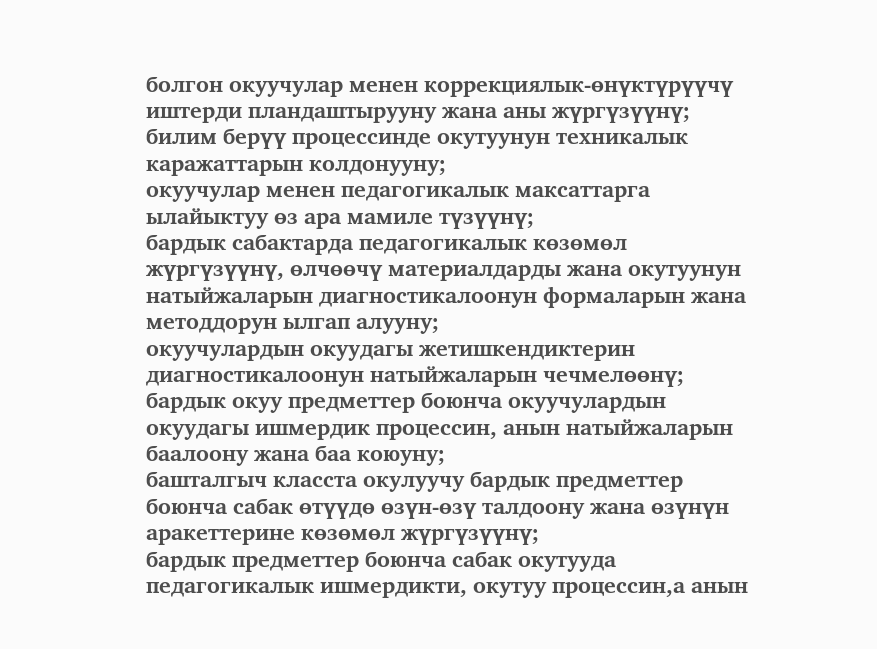болгон окуучулар менен коррекциялык-өнүктүрүүчү иштерди пландаштырууну жана аны жүргүзүүнү;
билим берүү процессинде окутуунун техникалык каражаттарын колдонууну;
окуучулар менен педагогикалык максаттарга ылайыктуу өз ара мамиле түзүүнү;
бардык сабактарда педагогикалык көзөмөл жүргүзүүнү, өлчөөчү материалдарды жана окутуунун натыйжаларын диагностикалоонун формаларын жана методдорун ылгап алууну;
окуучулардын окуудагы жетишкендиктерин диагностикалоонун натыйжаларын чечмелөөнү;
бардык окуу предметтер боюнча окуучулардын окуудагы ишмердик процессин, анын натыйжаларын баалоону жана баа коюуну;
башталгыч класста окулуучу бардык предметтер боюнча сабак өтүүдө өзүн-өзү талдоону жана өзүнүн аракеттерине көзөмөл жүргүзүүнү;
бардык предметтер боюнча сабак окутууда педагогикалык ишмердикти, окутуу процессин,а анын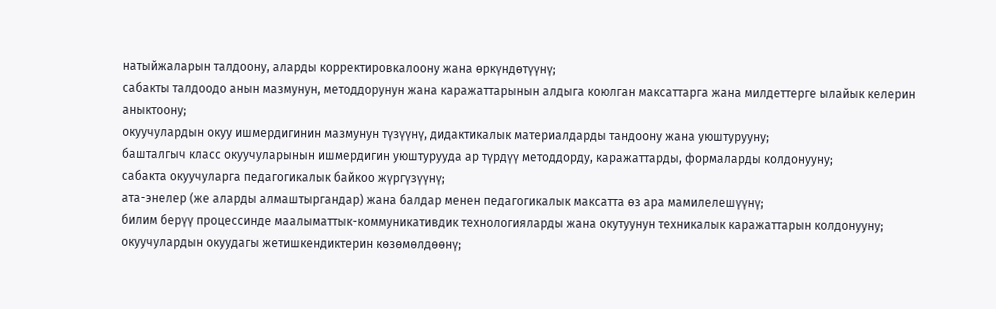натыйжаларын талдоону, аларды корректировкалоону жана өркүндөтүүнү;
сабакты талдоодо анын мазмунун, методдорунун жана каражаттарынын алдыга коюлган максаттарга жана милдеттерге ылайык келерин аныктоону;
окуучулардын окуу ишмердигинин мазмунун түзүүнү, дидактикалык материалдарды тандоону жана уюштурууну;
башталгыч класс окуучуларынын ишмердигин уюштурууда ар түрдүү методдорду, каражаттарды, формаларды колдонууну;
сабакта окуучуларга педагогикалык байкоо жүргүзүүнү;
ата-энелер (же аларды алмаштыргандар) жана балдар менен педагогикалык максатта өз ара мамилелешүүнү;
билим берүү процессинде маалыматтык-коммуникативдик технологияларды жана окутуунун техникалык каражаттарын колдонууну;
окуучулардын окуудагы жетишкендиктерин көзөмөлдөөнү;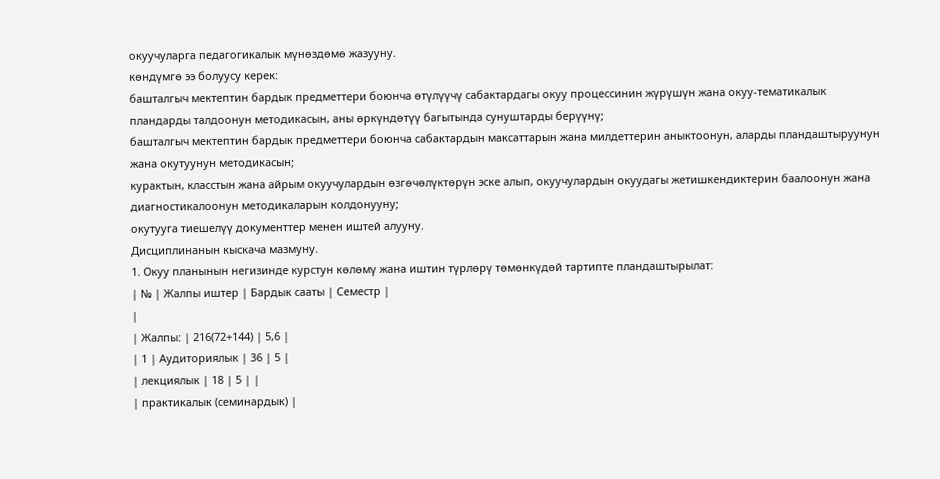окуучуларга педагогикалык мүнөздөмө жазууну.
көндүмгө ээ болуусу керек:
башталгыч мектептин бардык предметтери боюнча өтүлүүчү сабактардагы окуу процессинин жүрүшүн жана окуу-тематикалык пландарды талдоонун методикасын, аны өркүндөтүү багытында сунуштарды берүүнү;
башталгыч мектептин бардык предметтери боюнча сабактардын максаттарын жана милдеттерин аныктоонун, аларды пландаштыруунун жана окутуунун методикасын;
курактын, класстын жана айрым окуучулардын өзгөчөлүктөрүн эске алып, окуучулардын окуудагы жетишкендиктерин баалоонун жана диагностикалоонун методикаларын колдонууну;
окутууга тиешелүү документтер менен иштей алууну.
Дисциплинанын кыскача мазмуну.
1. Окуу планынын негизинде курстун көлөмү жана иштин түрлөрү төмөнкүдөй тартипте пландаштырылат:
| № | Жалпы иштер | Бардык сааты | Семестр |
|
| Жалпы: | 216(72+144) | 5,6 |
| 1 | Аудиториялык | 36 | 5 |
| лекциялык | 18 | 5 | |
| практикалык (семинардык) |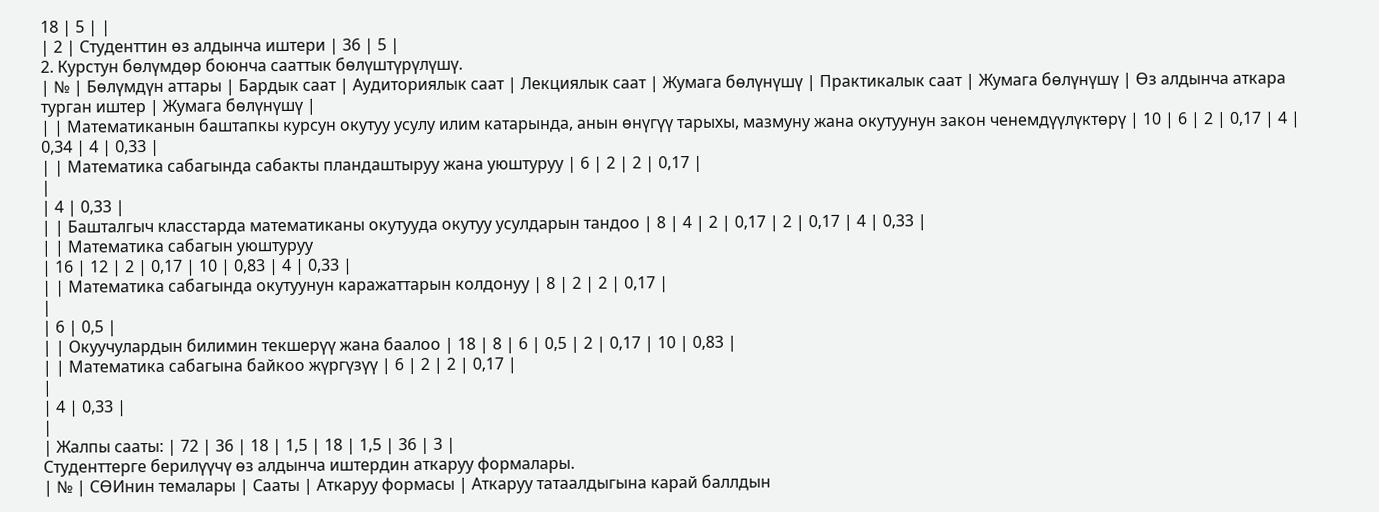18 | 5 | |
| 2 | Студенттин өз алдынча иштери | 36 | 5 |
2. Курстун бөлүмдөр боюнча сааттык бөлүштүрүлүшү.
| № | Бөлүмдүн аттары | Бардык саат | Аудиториялык саат | Лекциялык саат | Жумага бөлүнүшү | Практикалык саат | Жумага бөлүнүшү | Өз алдынча аткара турган иштер | Жумага бөлүнүшү |
| | Математиканын баштапкы курсун окутуу усулу илим катарында, анын өнүгүү тарыхы, мазмуну жана окутуунун закон ченемдүүлүктөрү | 10 | 6 | 2 | 0,17 | 4 | 0,34 | 4 | 0,33 |
| | Математика сабагында сабакты пландаштыруу жана уюштуруу | 6 | 2 | 2 | 0,17 |
|
| 4 | 0,33 |
| | Башталгыч класстарда математиканы окутууда окутуу усулдарын тандоо | 8 | 4 | 2 | 0,17 | 2 | 0,17 | 4 | 0,33 |
| | Математика сабагын уюштуруу
| 16 | 12 | 2 | 0,17 | 10 | 0,83 | 4 | 0,33 |
| | Математика сабагында окутуунун каражаттарын колдонуу | 8 | 2 | 2 | 0,17 |
|
| 6 | 0,5 |
| | Окуучулардын билимин текшерүү жана баалоо | 18 | 8 | 6 | 0,5 | 2 | 0,17 | 10 | 0,83 |
| | Математика сабагына байкоо жүргүзүү | 6 | 2 | 2 | 0,17 |
|
| 4 | 0,33 |
|
| Жалпы сааты: | 72 | 36 | 18 | 1,5 | 18 | 1,5 | 36 | 3 |
Студенттерге берилүүчү өз алдынча иштердин аткаруу формалары.
| № | СӨИнин темалары | Сааты | Аткаруу формасы | Аткаруу татаалдыгына карай баллдын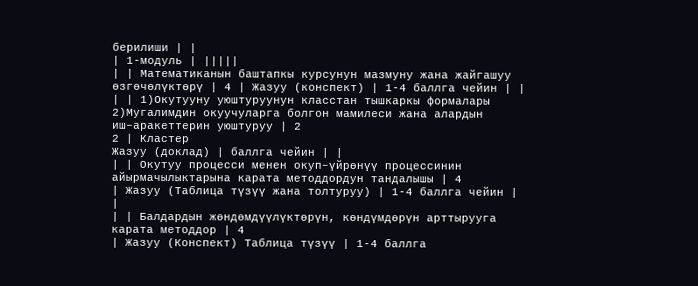берилиши | |
| 1-модуль | |||||
| | Математиканын баштапкы курсунун мазмуну жана жайгашуу өзгөчөлүктөрү | 4 | Жазуу (конспект) | 1-4 баллга чейин | |
| | 1)Окутууну уюштуруунун класстан тышкаркы формалары 2)Мугалимдин окуучуларга болгон мамилеси жана алардын иш–аракеттерин уюштуруу | 2
2 | Кластер
Жазуу (доклад) | баллга чейин | |
| | Окутуу процесси менен окуп–үйрөнүү процессинин айырмачылыктарына карата методдордун тандалышы | 4
| Жазуу (Таблица түзүү жана толтуруу) | 1-4 баллга чейин | |
| | Балдардын жөндөмдүүлүктөрүн, көндүмдөрүн арттырууга карата методдор | 4
| Жазуу (Конспект) Таблица түзүү | 1-4 баллга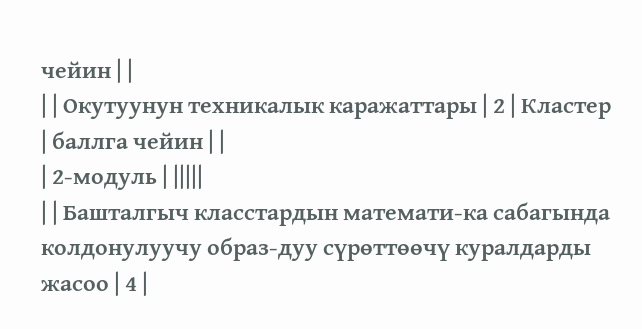чейин | |
| | Окутуунун техникалык каражаттары | 2 | Кластер | баллга чейин | |
| 2-модуль | |||||
| | Башталгыч класстардын математи-ка сабагында колдонулуучу образ-дуу сүрөттөөчү куралдарды жасоо | 4 |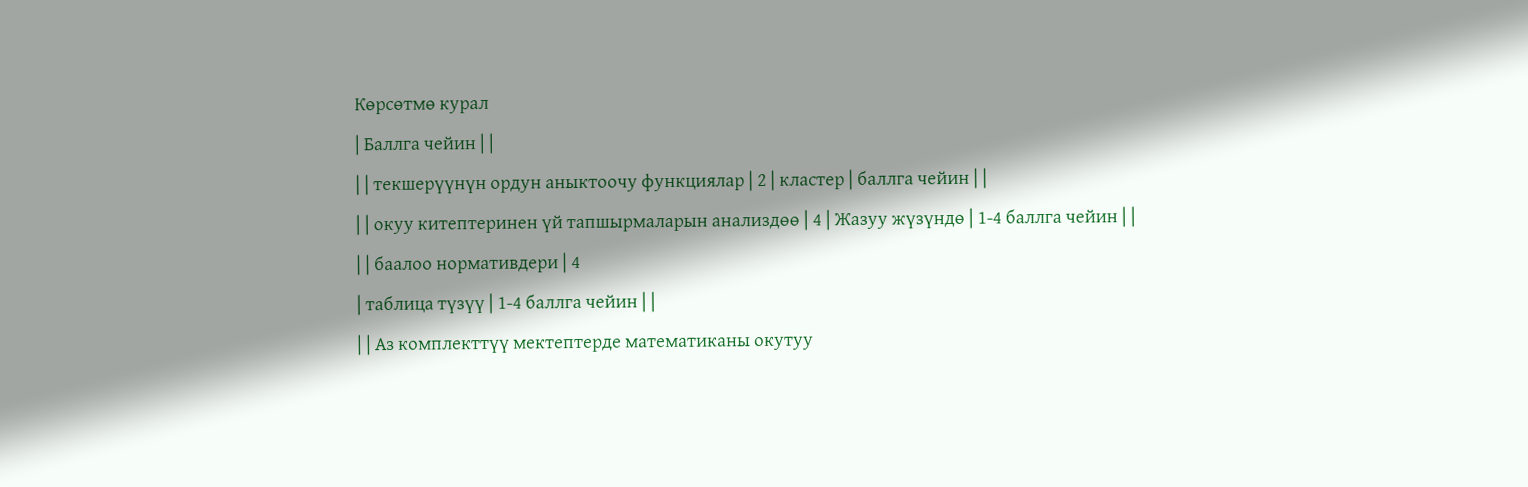Көрсөтмө курал
| Баллга чейин | |
| | текшерүүнүн ордун аныктоочу функциялар | 2 | кластер | баллга чейин | |
| | окуу китептеринен үй тапшырмаларын анализдөө | 4 | Жазуу жүзүндө | 1-4 баллга чейин | |
| | баалоо нормативдери | 4
| таблица түзүү | 1-4 баллга чейин | |
| | Аз комплекттүү мектептерде математиканы окутуу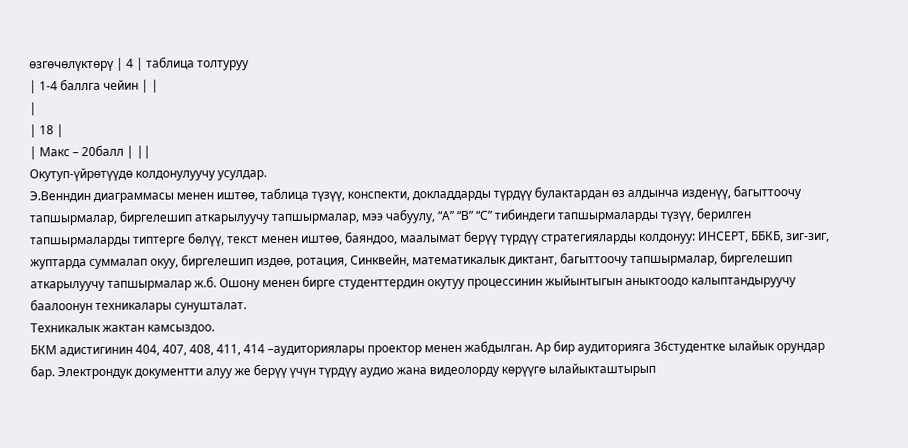өзгөчөлүктөрү | 4 | таблица толтуруу
| 1-4 баллга чейин | |
|
| 18 |
| Макс – 20балл | ||
Окутуп-үйрөтүүдө колдонулуучу усулдар.
Э.Венндин диаграммасы менен иштөө, таблица түзүү, конспекти, докладдарды түрдүү булактардан өз алдынча изденүү, багыттоочу тапшырмалар, биргелешип аткарылуучу тапшырмалар, мээ чабуулу, “А” “В” “С” тибиндеги тапшырмаларды түзүү, берилген тапшырмаларды типтерге бөлүү, текст менен иштөө, баяндоо, маалымат берүү түрдүү стратегияларды колдонуу: ИНСЕРТ, ББКБ, зиг-зиг, жуптарда суммалап окуу, биргелешип издөө, ротация, Синквейн, математикалык диктант, багыттоочу тапшырмалар, биргелешип аткарылуучу тапшырмалар ж.б. Ошону менен бирге студенттердин окутуу процессинин жыйынтыгын аныктоодо калыптандыруучу баалоонун техникалары сунушталат.
Техникалык жактан камсыздоо.
БКМ адистигинин 404, 407, 408, 411, 414 –аудиториялары проектор менен жабдылган. Ар бир аудиторияга 36студентке ылайык орундар бар. Электрондук документти алуу же берүү үчүн түрдүү аудио жана видеолорду көрүүгө ылайыкташтырып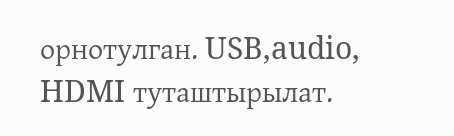орнотулган. USB,audio, HDMI туташтырылат.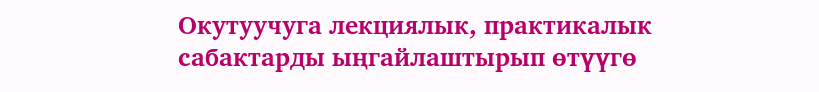Окутуучуга лекциялык, практикалык сабактарды ыңгайлаштырып өтүүгө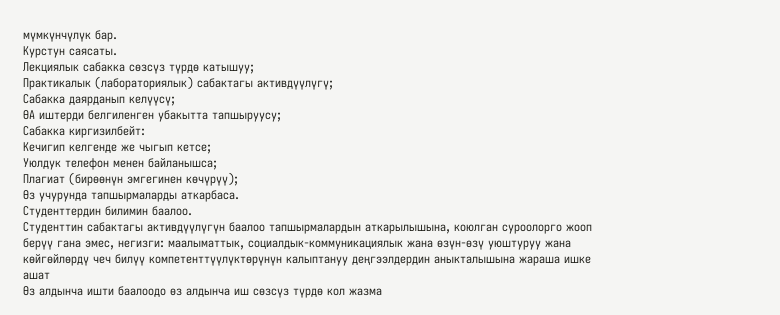мүмкүнчүлүк бар.
Курстун саясаты.
Лекциялык сабакка сөзсүз түрдө катышуу;
Практикалык (лабораториялык) сабактагы активдүүлүгү;
Сабакка даярданып келүүсү;
ӨА иштерди белгиленген убакытта тапшыруусу;
Сабакка киргизилбейт:
Кечигип келгенде же чыгып кетсе;
Уюлдук телефон менен байланышса;
Плагиат (бирөөнүн эмгегинен көчүрүү);
Өз учурунда тапшырмаларды аткарбаса.
Студенттердин билимин баалоо.
Студенттин сабактагы активдүүлүгүн баалоо тапшырмалардын аткарылышына, коюлган суроолорго жооп берүү гана эмес, негизги: маалыматтык, социалдык-коммуникациялык жана өзүн-өзү уюштуруу жана көйгөйлөрдү чеч билүү компетенттүүлүктөрүнүн калыптануу деңгээлдердин аныкталышына жараша ишке ашат
Өз алдынча ишти баалоодо өз алдынча иш сөзсүз түрдө кол жазма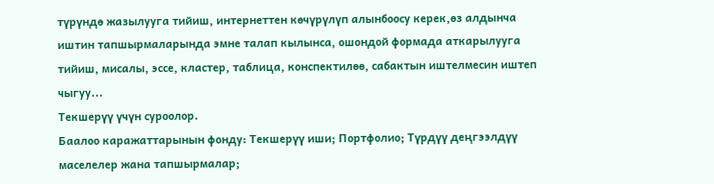түрүндө жазылууга тийиш, интернеттен көчүрүлүп алынбоосу керек,өз алдынча иштин тапшырмаларында эмне талап кылынса, ошондой формада аткарылууга тийиш, мисалы, эссе, кластер, таблица, конспектилөө, сабактын иштелмесин иштеп чыгуу...
Текшерүү үчүн суроолор.
Баалоо каражаттарынын фонду: Текшерүү иши; Портфолио; Түрдүү деңгээлдүү маселелер жана тапшырмалар;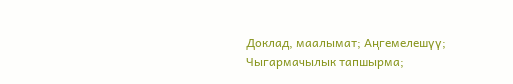Доклад, маалымат; Аңгемелешүү; Чыгармачылык тапшырма;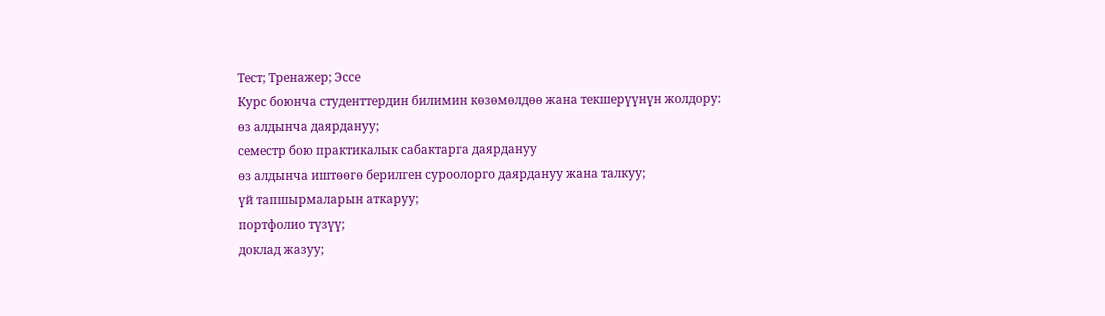Тест; Тренажер; Эссе
Курс боюнча студенттердин билимин көзөмөлдөө жана текшерүүнүн жолдору:
өз алдынча даярдануу;
семестр бою практикалык сабактарга даярдануу
өз алдынча иштөөгө берилген суроолорго даярдануу жана талкуу;
үй тапшырмаларын аткаруу;
портфолио түзүү;
доклад жазуу;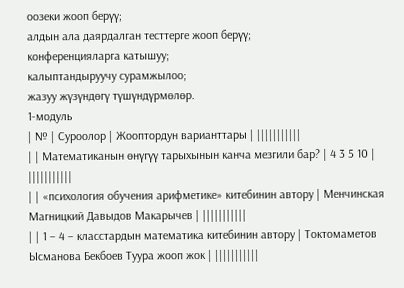оозеки жооп берүү;
алдын ала даярдалган тесттерге жооп берүү;
конференцияларга катышуу;
калыптандыруучу сурамжылоо;
жазуу жүзүндөгү түшүндүрмөлөр.
1-модуль
| № | Суроолор | Жооптордун варианттары | |||||||||||
| | Математиканын өнүгүү тарыхынын канча мезгили бар? | 4 3 5 10 | |||||||||||
| | «психология обучения арифметике» китебинин автору | Менчинская Магницкий Давыдов Макарычев | |||||||||||
| | 1 – 4 – класстардын математика китебинин автору | Токтомаметов Ысманова Бекбоев Туура жооп жок | |||||||||||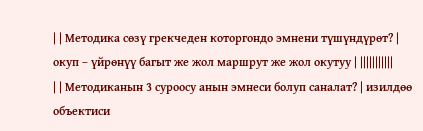| | Методика сөзү грекчеден которгондо эмнени түшүндүрөт? | окуп – үйрөнүү багыт же жол маршрут же жол окутуу | |||||||||||
| | Методиканын 3 суроосу анын эмнеси болуп саналат? | изилдөө объектиси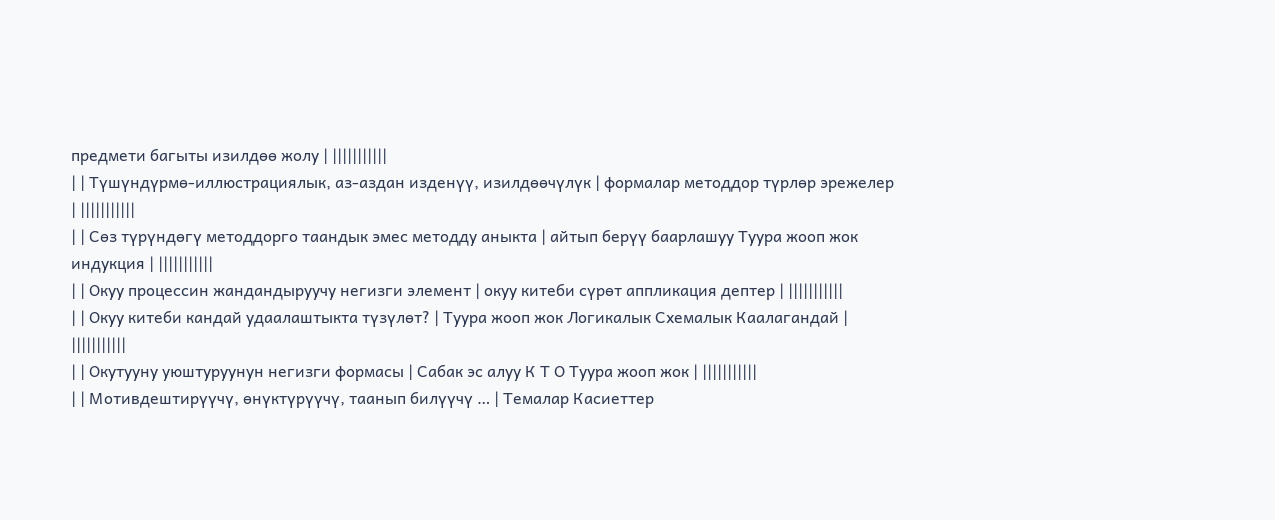предмети багыты изилдөө жолу | |||||||||||
| | Түшүндүрмө-иллюстрациялык, аз-аздан изденүү, изилдөөчүлүк | формалар методдор түрлөр эрежелер | |||||||||||
| | Сөз түрүндөгү методдорго таандык эмес методду аныкта | айтып берүү баарлашуу Туура жооп жок индукция | |||||||||||
| | Окуу процессин жандандыруучу негизги элемент | окуу китеби сүрөт аппликация дептер | |||||||||||
| | Окуу китеби кандай удаалаштыкта түзүлөт? | Туура жооп жок Логикалык Схемалык Каалагандай | |||||||||||
| | Окутууну уюштуруунун негизги формасы | Сабак эс алуу К Т О Туура жооп жок | |||||||||||
| | Мотивдештирүүчү, өнүктүрүүчү, таанып билүүчү … | Темалар Касиеттер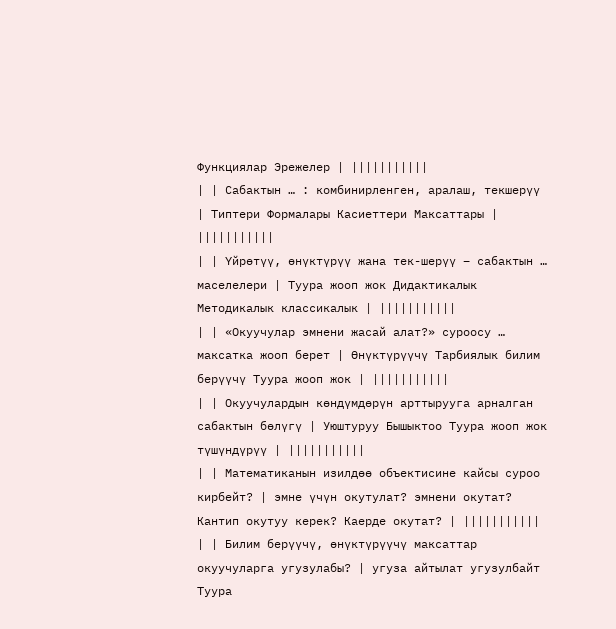Функциялар Эрежелер | |||||||||||
| | Сабактын … : комбинирленген, аралаш, текшерүү | Типтери Формалары Касиеттери Максаттары | |||||||||||
| | Үйрөтүү, өнүктүрүү жана тек-шерүү – сабактын … маселелери | Туура жооп жок Дидактикалык Методикалык классикалык | |||||||||||
| | «Окуучулар эмнени жасай алат?» суроосу … максатка жооп берет | Өнүктүрүүчү Тарбиялык билим берүүчү Туура жооп жок | |||||||||||
| | Окуучулардын көндүмдөрүн арттырууга арналган сабактын бөлүгү | Уюштуруу Бышыктоо Туура жооп жок түшүндүрүү | |||||||||||
| | Математиканын изилдөө объектисине кайсы суроо кирбейт? | эмне үчүн окутулат? эмнени окутат? Кантип окутуу керек? Каерде окутат? | |||||||||||
| | Билим берүүчү, өнүктүрүүчү максаттар окуучуларга угузулабы? | угуза айтылат угузулбайт Туура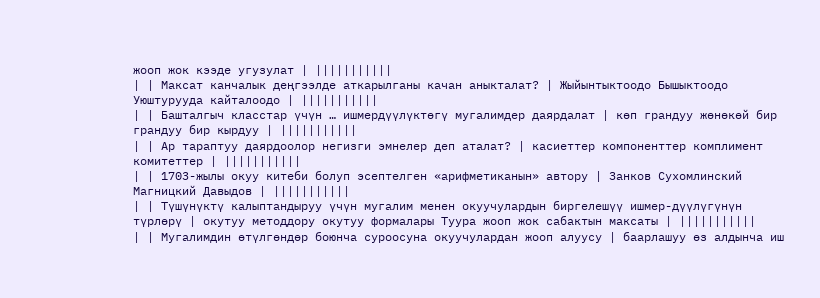жооп жок кээде угузулат | |||||||||||
| | Максат канчалык деңгээлде аткарылганы качан аныкталат? | Жыйынтыктоодо Бышыктоодо Уюштурууда кайталоодо | |||||||||||
| | Башталгыч класстар үчүн … ишмердүүлүктөгү мугалимдер даярдалат | көп грандуу жөнөкөй бир грандуу бир кырдуу | |||||||||||
| | Ар тараптуу даярдоолор негизги эмнелер деп аталат? | касиеттер компоненттер комплимент комитеттер | |||||||||||
| | 1703-жылы окуу китеби болуп эсептелген «арифметиканын» автору | Занков Сухомлинский Магницкий Давыдов | |||||||||||
| | Түшүнүктү калыптандыруу үчүн мугалим менен окуучулардын биргелешүү ишмер-дүүлүгүнүн түрлөрү | окутуу методдору окутуу формалары Туура жооп жок сабактын максаты | |||||||||||
| | Мугалимдин өтүлгөндөр боюнча суроосуна окуучулардан жооп алуусу | баарлашуу өз алдынча иш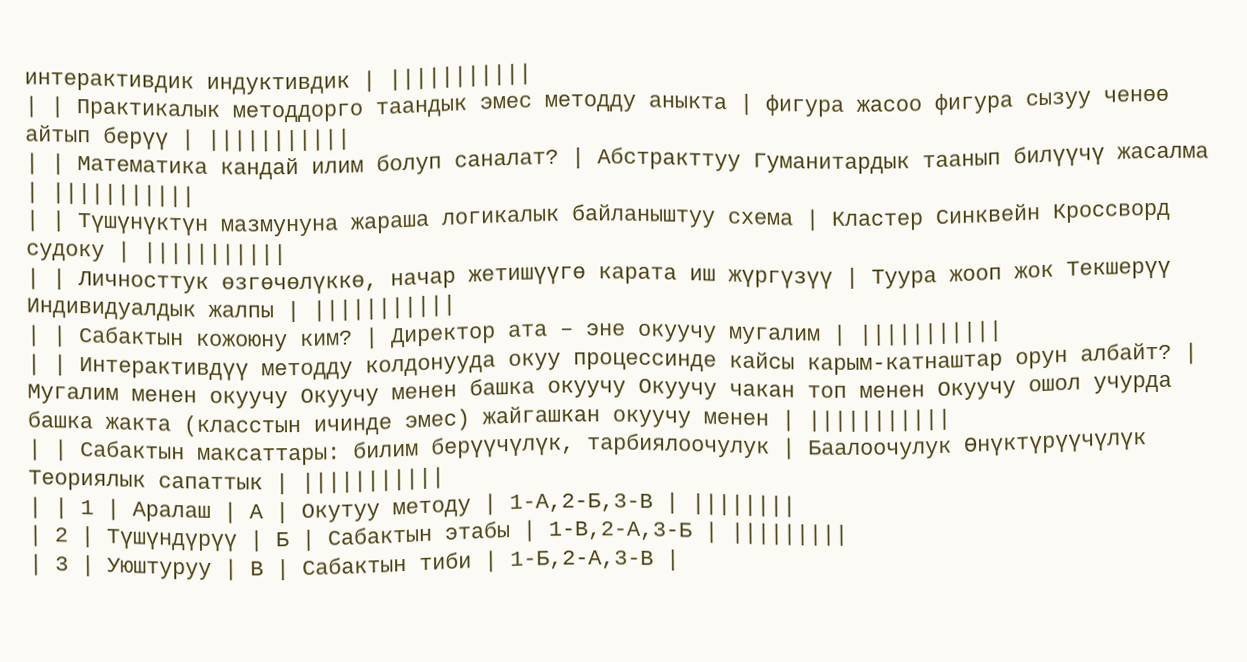интерактивдик индуктивдик | |||||||||||
| | Практикалык методдорго таандык эмес методду аныкта | фигура жасоо фигура сызуу ченөө айтып берүү | |||||||||||
| | Математика кандай илим болуп саналат? | Абстракттуу Гуманитардык таанып билүүчү жасалма | |||||||||||
| | Түшүнүктүн мазмунуна жараша логикалык байланыштуу схема | Кластер Синквейн Кроссворд судоку | |||||||||||
| | Личносттук өзгөчөлүккө, начар жетишүүгө карата иш жүргүзүү | Туура жооп жок Текшерүү Индивидуалдык жалпы | |||||||||||
| | Сабактын кожоюну ким? | Директор ата – эне окуучу мугалим | |||||||||||
| | Интерактивдүү методду колдонууда окуу процессинде кайсы карым-катнаштар орун албайт? | Мугалим менен окуучу Окуучу менен башка окуучу Окуучу чакан топ менен Окуучу ошол учурда башка жакта (класстын ичинде эмес) жайгашкан окуучу менен | |||||||||||
| | Сабактын максаттары: билим берүүчүлүк, тарбиялоочулук | Баалоочулук Өнүктүрүүчүлүк Теориялык сапаттык | |||||||||||
| | 1 | Аралаш | А | Окутуу методу | 1-А,2-Б,3-В | ||||||||
| 2 | Түшүндүрүү | Б | Сабактын этабы | 1-В,2-А,3-Б | |||||||||
| 3 | Уюштуруу | В | Сабактын тиби | 1-Б,2-А,3-В |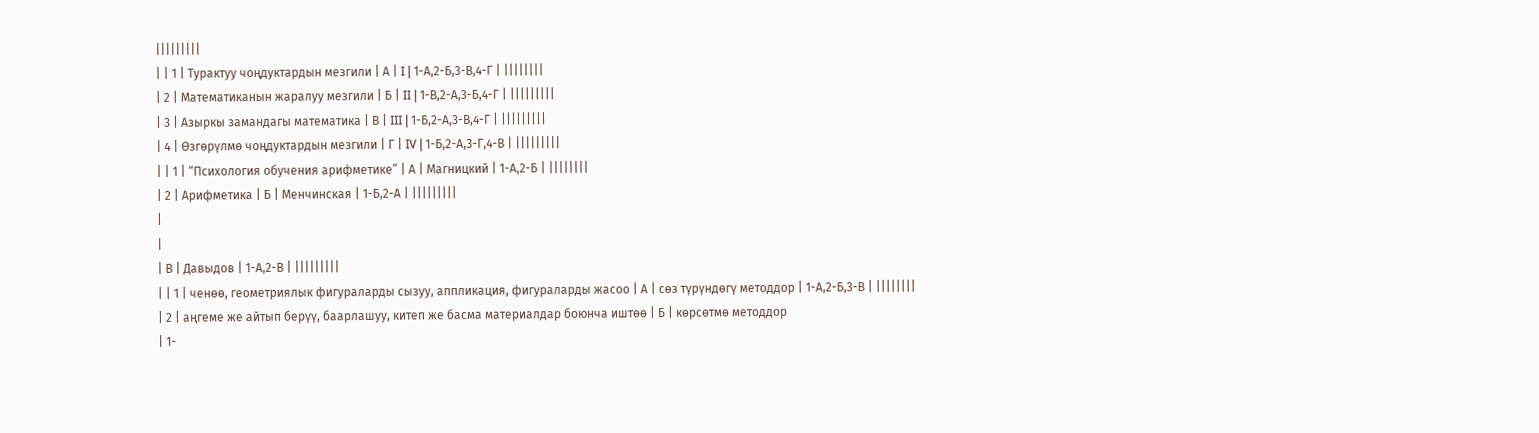|||||||||
| | 1 | Турактуу чоңдуктардын мезгили | А | I | 1-А,2-Б,3-В,4-Г | ||||||||
| 2 | Математиканын жаралуу мезгили | Б | II | 1-В,2-А,3-Б,4-Г | |||||||||
| 3 | Азыркы замандагы математика | В | III | 1-Б,2-А,3-В,4-Г | |||||||||
| 4 | Өзгөрүлмө чоңдуктардын мезгили | Г | IV | 1-Б,2-А,3-Г,4-В | |||||||||
| | 1 | “Психология обучения арифметике” | А | Магницкий | 1-А,2-Б | ||||||||
| 2 | Арифметика | Б | Менчинская | 1-Б,2-А | |||||||||
|
|
| В | Давыдов | 1-А,2-В | |||||||||
| | 1 | ченөө, геометриялык фигураларды сызуу, аппликация, фигураларды жасоо | А | сөз түрүндөгү методдор | 1-А,2-Б,3-В | ||||||||
| 2 | аңгеме же айтып берүү, баарлашуу, китеп же басма материалдар боюнча иштөө | Б | көрсөтмө методдор
| 1-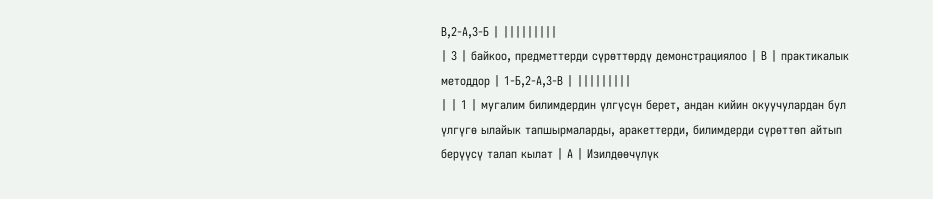В,2-А,3-Б | |||||||||
| 3 | байкоо, предметтерди сүрөттөрдү демонстрациялоо | В | практикалык методдор | 1-Б,2-А,3-В | |||||||||
| | 1 | мугалим билимдердин үлгүсүн берет, андан кийин окуучулардан бул үлгүгө ылайык тапшырмаларды, аракеттерди, билимдерди сүрөттөп айтып берүүсү талап кылат | А | Изилдөөчүлүк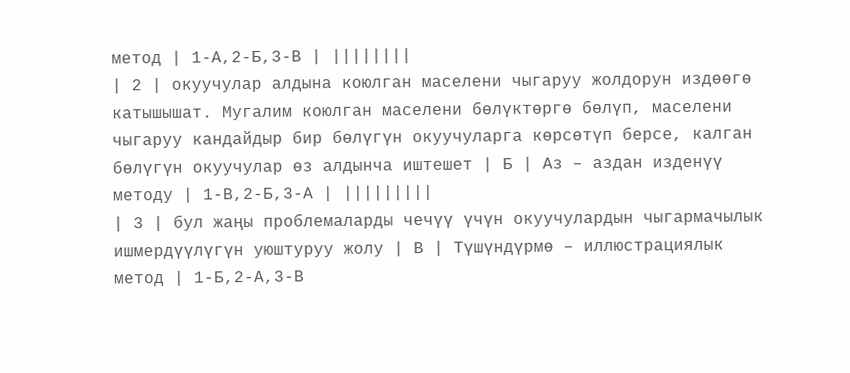метод | 1-А,2-Б,3-В | ||||||||
| 2 | окуучулар алдына коюлган маселени чыгаруу жолдорун издөөгө катышышат. Мугалим коюлган маселени бөлүктөргө бөлүп, маселени чыгаруу кандайдыр бир бөлүгүн окуучуларга көрсөтүп берсе, калган бөлүгүн окуучулар өз алдынча иштешет | Б | Аз – аздан изденүү методу | 1-В,2-Б,3-А | |||||||||
| 3 | бул жаңы проблемаларды чечүү үчүн окуучулардын чыгармачылык ишмердүүлүгүн уюштуруу жолу | В | Түшүндүрмө – иллюстрациялык метод | 1-Б,2-А,3-В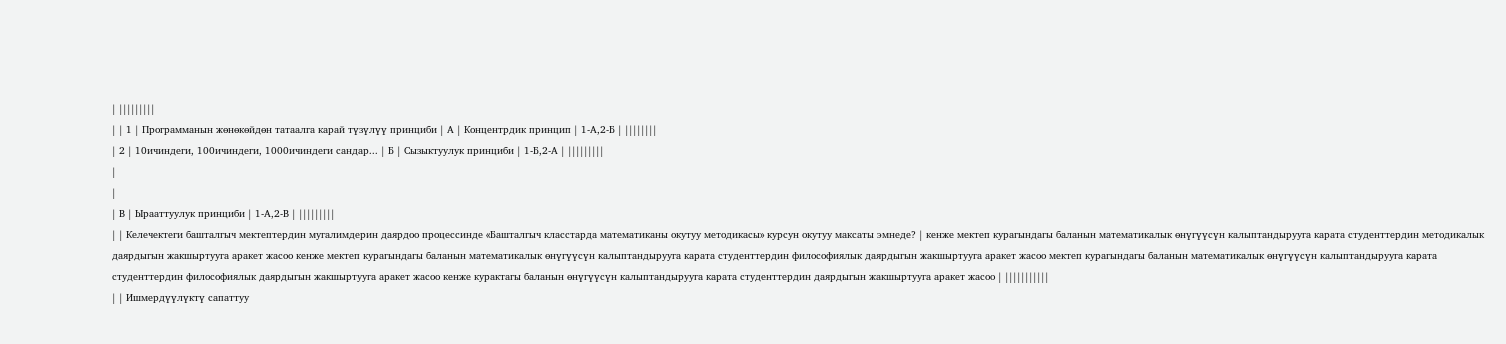| |||||||||
| | 1 | Программанын жөнөкөйдөн татаалга карай түзүлүү принциби | А | Концентрдик принцип | 1-А,2-Б | ||||||||
| 2 | 10ичиндеги, 100ичиндеги, 1000ичиндеги сандар... | Б | Сызыктуулук принциби | 1-Б,2-А | |||||||||
|
|
| В | Ырааттуулук принциби | 1-А,2-В | |||||||||
| | Келечектеги башталгыч мектептердин мугалимдерин даярдоо процессинде «Башталгыч класстарда математиканы окутуу методикасы» курсун окутуу максаты эмнеде? | кенже мектеп курагындагы баланын математикалык өнүгүүсүн калыптандырууга карата студенттердин методикалык даярдыгын жакшыртууга аракет жасоо кенже мектеп курагындагы баланын математикалык өнүгүүсүн калыптандырууга карата студенттердин философиялык даярдыгын жакшыртууга аракет жасоо мектеп курагындагы баланын математикалык өнүгүүсүн калыптандырууга карата студенттердин философиялык даярдыгын жакшыртууга аракет жасоо кенже курактагы баланын өнүгүүсүн калыптандырууга карата студенттердин даярдыгын жакшыртууга аракет жасоо | |||||||||||
| | Ишмердүүлүктү сапаттуу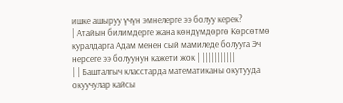ишке ашыруу үчүн эмнелерге ээ болуу керек?
| Атайын билимдерге жана көндүмдөргө Көрсөтмө куралдарга Адам менен сый мамиледе болууга Эч нерсеге ээ болуунун кажети жок | |||||||||||
| | Башталгыч класстарда математиканы окутууда окуучулар кайсы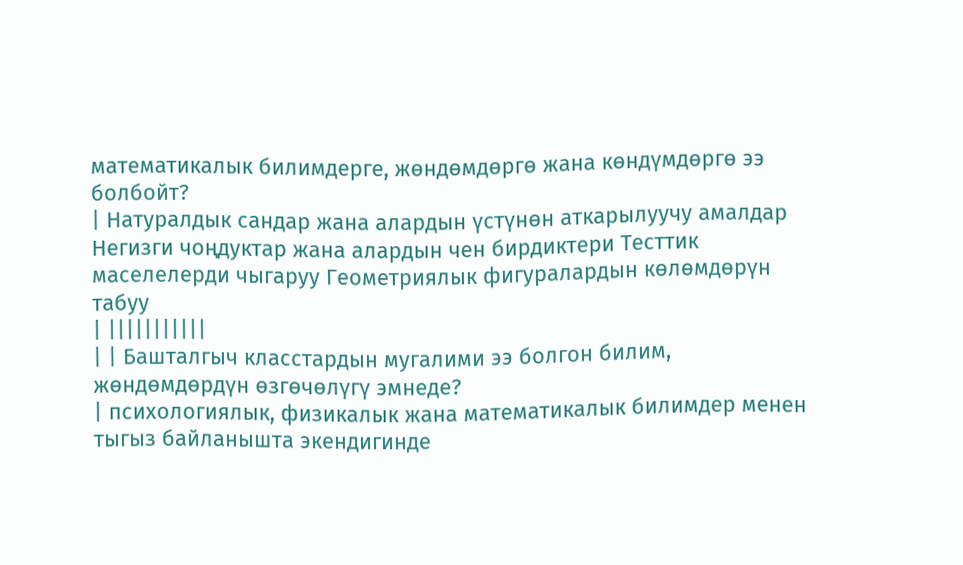математикалык билимдерге, жөндөмдөргө жана көндүмдөргө ээ болбойт?
| Натуралдык сандар жана алардын үстүнөн аткарылуучу амалдар Негизги чоңдуктар жана алардын чен бирдиктери Тесттик маселелерди чыгаруу Геометриялык фигуралардын көлөмдөрүн табуу
| |||||||||||
| | Башталгыч класстардын мугалими ээ болгон билим, жөндөмдөрдүн өзгөчөлүгү эмнеде?
| психологиялык, физикалык жана математикалык билимдер менен тыгыз байланышта экендигинде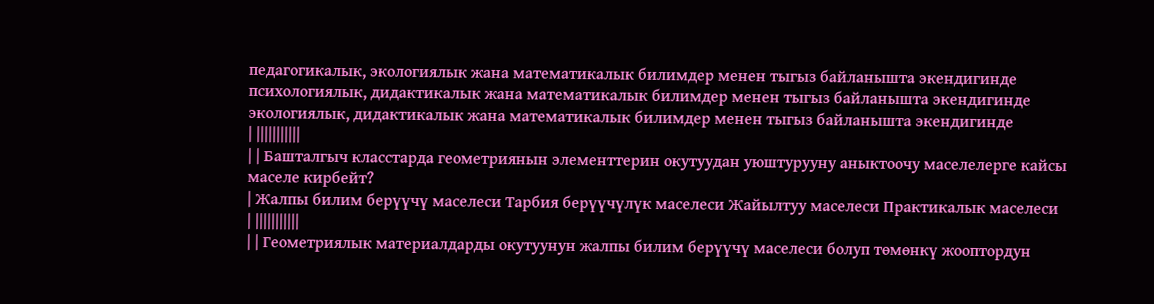педагогикалык, экологиялык жана математикалык билимдер менен тыгыз байланышта экендигинде психологиялык, дидактикалык жана математикалык билимдер менен тыгыз байланышта экендигинде экологиялык, дидактикалык жана математикалык билимдер менен тыгыз байланышта экендигинде
| |||||||||||
| | Башталгыч класстарда геометриянын элементтерин окутуудан уюштурууну аныктоочу маселелерге кайсы маселе кирбейт?
| Жалпы билим берүүчү маселеси Тарбия берүүчүлүк маселеси Жайылтуу маселеси Практикалык маселеси
| |||||||||||
| | Геометриялык материалдарды окутуунун жалпы билим берүүчү маселеси болуп төмөнкү жооптордун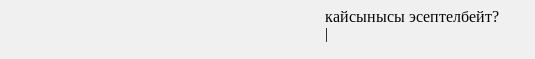кайсынысы эсептелбейт?
|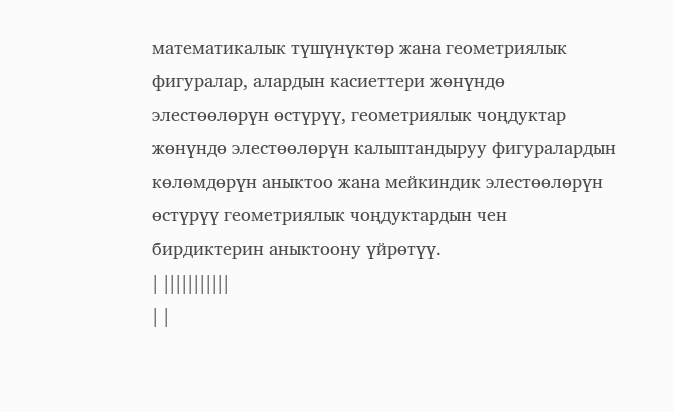математикалык түшүнүктөр жана геометриялык фигуралар, алардын касиеттери жөнүндө элестөөлөрүн өстүрүү, геометриялык чоңдуктар жөнүндө элестөөлөрүн калыптандыруу фигуралардын көлөмдөрүн аныктоо жана мейкиндик элестөөлөрүн өстүрүү геометриялык чоңдуктардын чен бирдиктерин аныктоону үйрөтүү.
| |||||||||||
| |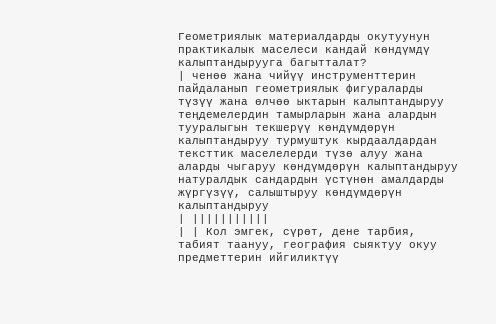Геометриялык материалдарды окутуунун практикалык маселеси кандай көндүмдү калыптандырууга багытталат?
| ченөө жана чийүү инструменттерин пайдаланып геометриялык фигураларды түзүү жана өлчөө ыктарын калыптандыруу теңдемелердин тамырларын жана алардын тууралыгын текшерүү көндүмдөрүн калыптандыруу турмуштук кырдаалдардан тексттик маселелерди түзө алуу жана аларды чыгаруу көндүмдөрүн калыптандыруу натуралдык сандардын үстүнөн амалдарды жүргүзүү, салыштыруу көндүмдөрүн калыптандыруу
| |||||||||||
| | Кол эмгек, сүрөт, дене тарбия, табият таануу, география сыяктуу окуу предметтерин ийгиликтүү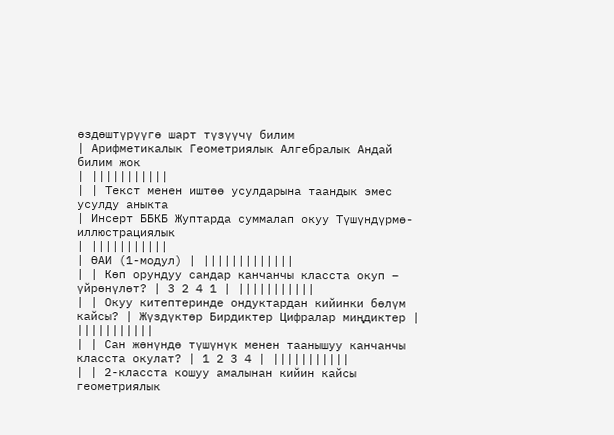өздөштүрүүгө шарт түзүүчү билим
| Арифметикалык Геометриялык Алгебралык Андай билим жок
| |||||||||||
| | Текст менен иштөө усулдарына таандык эмес усулду аныкта
| Инсерт ББКБ Жуптарда суммалап окуу Түшүндүрмө-иллюстрациялык
| |||||||||||
| ӨАИ (1-модул) | |||||||||||||
| | Көп орундуу сандар канчанчы класста окуп – үйрөнүлөт? | 3 2 4 1 | |||||||||||
| | Окуу китептеринде ондуктардан кийинки бөлүм кайсы? | Жүздүктөр Бирдиктер Цифралар миңдиктер | |||||||||||
| | Сан жөнүндө түшүнүк менен таанышуу канчанчы класста окулат? | 1 2 3 4 | |||||||||||
| | 2-класста кошуу амалынан кийин кайсы геометриялык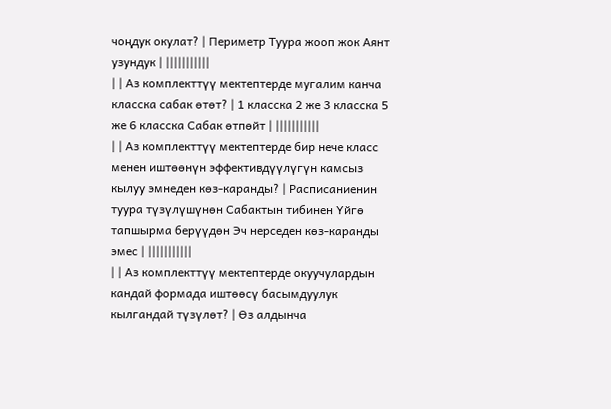чоңдук окулат? | Периметр Туура жооп жок Аянт узундук | |||||||||||
| | Аз комплекттүү мектептерде мугалим канча класска сабак өтөт? | 1 класска 2 же 3 класска 5 же 6 класска Сабак өтпөйт | |||||||||||
| | Аз комплекттүү мектептерде бир нече класс менен иштөөнүн эффективдүүлүгүн камсыз кылуу эмнеден көз-каранды? | Расписаниенин туура түзүлүшүнөн Сабактын тибинен Үйгө тапшырма берүүдөн Эч нерседен көз-каранды эмес | |||||||||||
| | Аз комплекттүү мектептерде окуучулардын кандай формада иштөөсү басымдуулук кылгандай түзүлөт? | Өз алдынча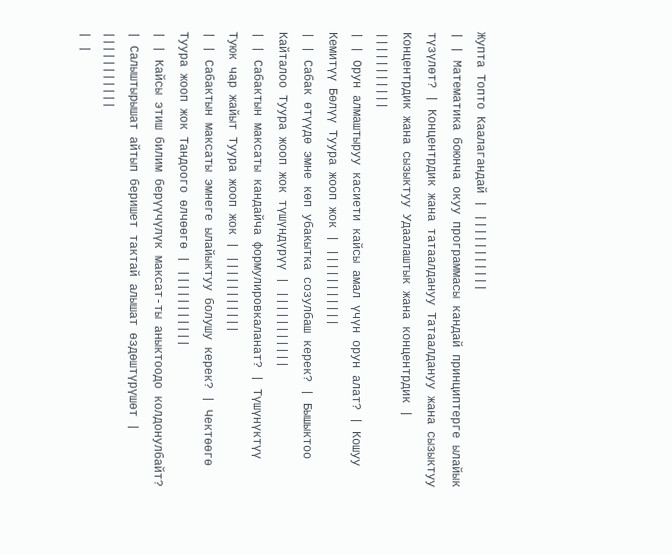Жупта Топто Каалагандай | |||||||||||
| | Математика боюнча окуу программасы кандай принциптерге ылайык түзүлөт? | Концентрдик жана татаалдануу Татаалдануу жана сызыктуу Концентрдик жана сызыктуу Удаалаштык жана концентрдик | |||||||||||
| | Орун алмаштыруу касиети кайсы амал үчүн орун алат? | Кошуу Кемитүү Бөлүү Туура жооп жок | |||||||||||
| | Сабак өтүүдө эмне көп убакытка созулбаш керек? | Бышыктоо Кайталоо Туура жооп жок түшүндүрүү | |||||||||||
| | Сабактын максаты кандайча формулировкаланат? | Түшүнүктүү Туюк чар жайыт Туура жооп жок | |||||||||||
| | Сабактын максаты эмнеге ылайыктуу болушу керек? | Чектөөгө Туура жооп жок Тандоого өлчөөгө | |||||||||||
| | Кайсы этиш билим берүүчүлүк максат-ты аныктоодо колдонулбайт? | Салыштырышат айтып беришет тактай алышат өздөштүрүшөт | |||||||||||
| |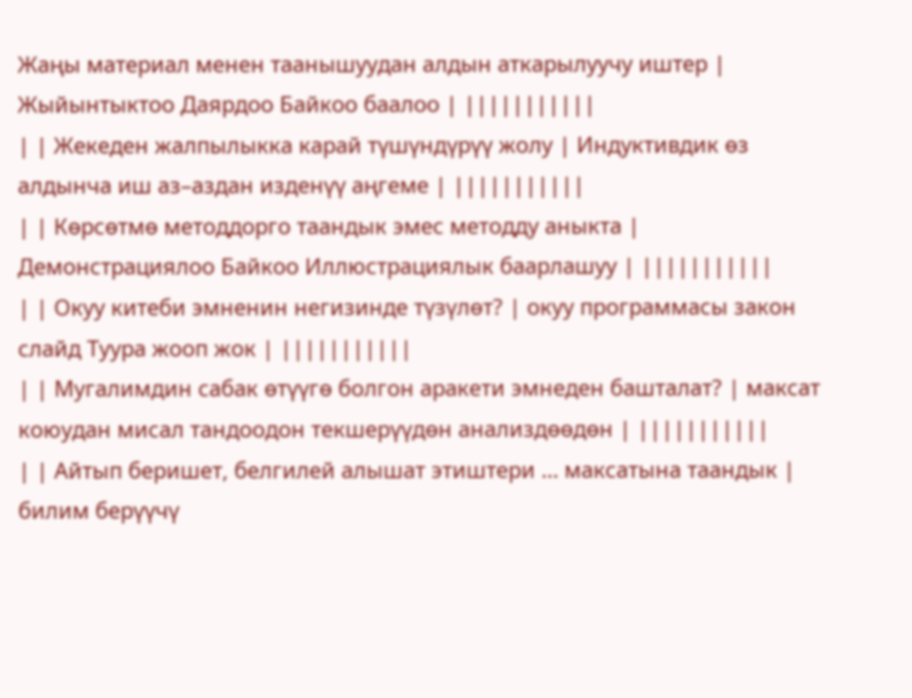Жаңы материал менен таанышуудан алдын аткарылуучу иштер | Жыйынтыктоо Даярдоо Байкоо баалоо | |||||||||||
| | Жекеден жалпылыкка карай түшүндүрүү жолу | Индуктивдик өз алдынча иш аз–аздан изденүү аңгеме | |||||||||||
| | Көрсөтмө методдорго таандык эмес методду аныкта | Демонстрациялоо Байкоо Иллюстрациялык баарлашуу | |||||||||||
| | Окуу китеби эмненин негизинде түзүлөт? | окуу программасы закон слайд Туура жооп жок | |||||||||||
| | Мугалимдин сабак өтүүгө болгон аракети эмнеден башталат? | максат коюудан мисал тандоодон текшерүүдөн анализдөөдөн | |||||||||||
| | Айтып беришет, белгилей алышат этиштери … максатына таандык | билим берүүчү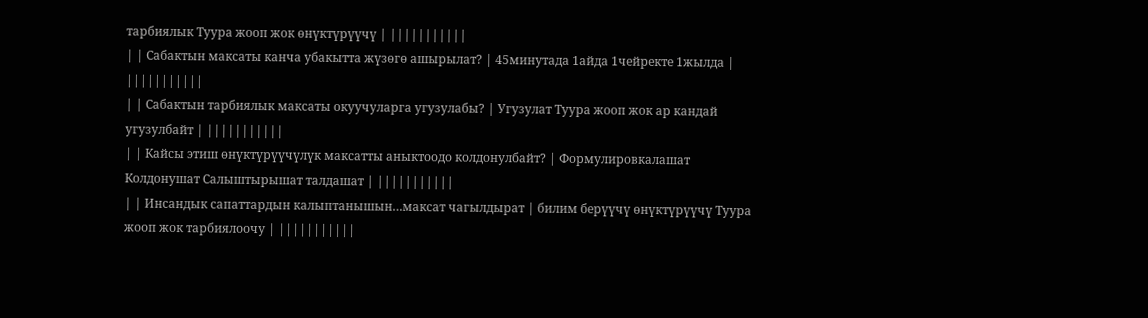тарбиялык Туура жооп жок өнүктүрүүчү | |||||||||||
| | Сабактын максаты канча убакытта жүзөгө ашырылат? | 45минутада 1айда 1чейректе 1жылда | |||||||||||
| | Сабактын тарбиялык максаты окуучуларга угузулабы? | Угузулат Туура жооп жок ар кандай угузулбайт | |||||||||||
| | Кайсы этиш өнүктүрүүчүлүк максатты аныктоодо колдонулбайт? | Формулировкалашат Колдонушат Салыштырышат талдашат | |||||||||||
| | Инсандык сапаттардын калыптанышын…максат чагылдырат | билим берүүчү өнүктүрүүчү Туура жооп жок тарбиялоочу | |||||||||||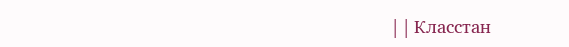| | Класстан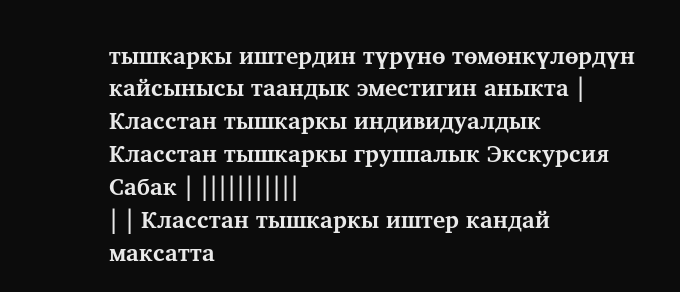тышкаркы иштердин түрүнө төмөнкүлөрдүн кайсынысы таандык эместигин аныкта | Класстан тышкаркы индивидуалдык Класстан тышкаркы группалык Экскурсия Сабак | |||||||||||
| | Класстан тышкаркы иштер кандай максатта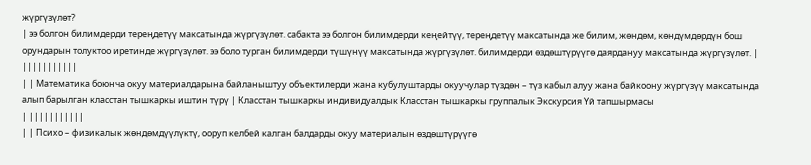жүргүзүлөт?
| ээ болгон билимдерди тереңдетүү максатында жүргүзүлөт. сабакта ээ болгон билимдерди кеңейтүү, тереңдетүү максатында же билим, жөндөм, көндүмдөрдүн бош орундарын толуктоо иретинде жүргүзүлөт. ээ боло турган билимдерди түшүнүү максатында жүргүзүлөт. билимдерди өздөштүрүүгө даярдануу максатында жүргүзүлөт. | |||||||||||
| | Математика боюнча окуу материалдарына байланыштуу объектилерди жана кубулуштарды окуучулар түздөн – түз кабыл алуу жана байкоону жүргүзүү максатында алып барылган класстан тышкаркы иштин түрү | Класстан тышкаркы индивидуалдык Класстан тышкаркы группалык Экскурсия Үй тапшырмасы
| |||||||||||
| | Психо – физикалык жөндөмдүүлүктү, ооруп келбей калган балдарды окуу материалын өздөштүрүүгө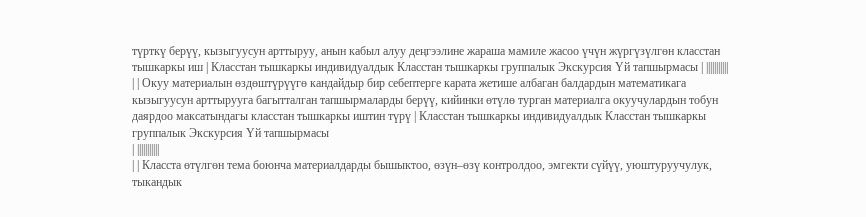түрткү берүү, кызыгуусун арттыруу, анын кабыл алуу деңгээлине жараша мамиле жасоо үчүн жүргүзүлгөн класстан тышкаркы иш | Класстан тышкаркы индивидуалдык Класстан тышкаркы группалык Экскурсия Үй тапшырмасы | |||||||||||
| | Окуу материалын өздөштүрүүгө кандайдыр бир себептерге карата жетише албаган балдардын математикага кызыгуусун арттырууга багытталган тапшырмаларды берүү, кийинки өтүлө турган материалга окуучулардын тобун даярдоо максатындагы класстан тышкаркы иштин түрү | Класстан тышкаркы индивидуалдык Класстан тышкаркы группалык Экскурсия Үй тапшырмасы
| |||||||||||
| | Класста өтүлгөн тема боюнча материалдарды бышыктоо, өзүн–өзү контролдоо, эмгекти сүйүү, уюштуруучулук, тыкандык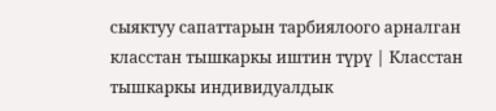сыяктуу сапаттарын тарбиялоого арналган класстан тышкаркы иштин түрү | Класстан тышкаркы индивидуалдык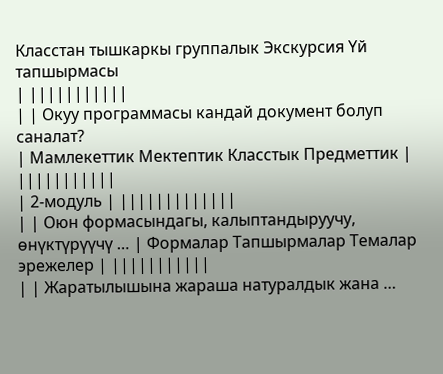Класстан тышкаркы группалык Экскурсия Үй тапшырмасы
| |||||||||||
| | Окуу программасы кандай документ болуп саналат?
| Мамлекеттик Мектептик Класстык Предметтик | |||||||||||
| 2-модуль | |||||||||||||
| | Оюн формасындагы, калыптандыруучу, өнүктүрүүчү … | Формалар Тапшырмалар Темалар эрежелер | |||||||||||
| | Жаратылышына жараша натуралдык жана …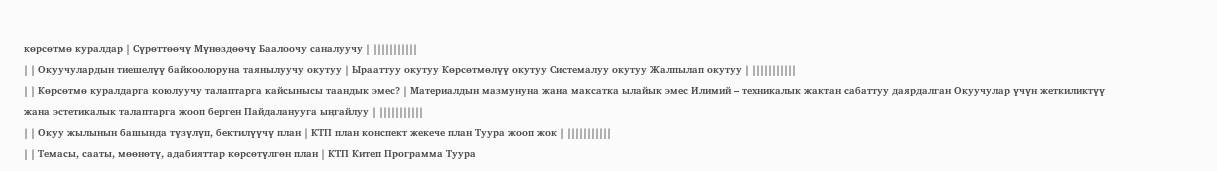көрсөтмө куралдар | Сүрөттөөчү Мүнөздөөчү Баалоочу саналуучу | |||||||||||
| | Окуучулардын тиешелүү байкоолоруна таянылуучу окутуу | Ырааттуу окутуу Көрсөтмөлүү окутуу Системалуу окутуу Жалпылап окутуу | |||||||||||
| | Көрсөтмө куралдарга коюлуучу талаптарга кайсынысы таандык эмес? | Материалдын мазмунуна жана максатка ылайык эмес Илимий – техникалык жактан сабаттуу даярдалган Окуучулар үчүн жеткиликтүү жана эстетикалык талаптарга жооп берген Пайдаланууга ыңгайлуу | |||||||||||
| | Окуу жылынын башында түзүлүп, бектилүүчү план | КТП план конспект жекече план Туура жооп жок | |||||||||||
| | Темасы, сааты, мөөнөтү, адабияттар көрсөтүлгөн план | КТП Китеп Программа Туура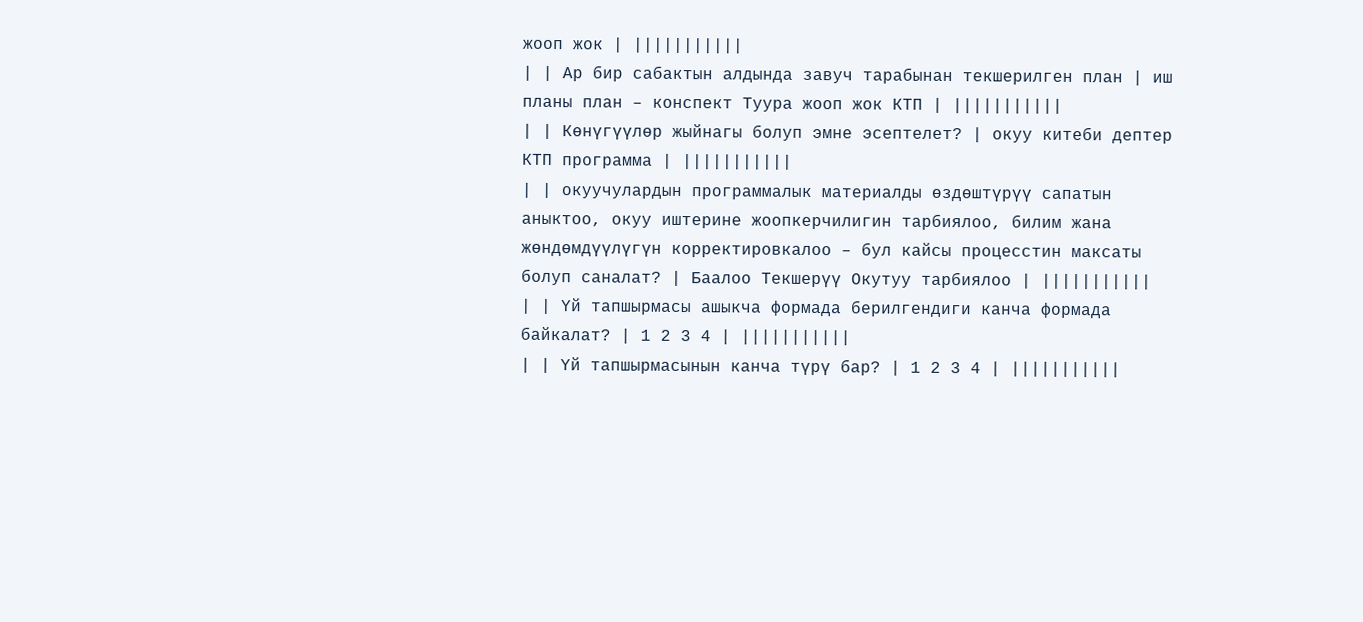жооп жок | |||||||||||
| | Ар бир сабактын алдында завуч тарабынан текшерилген план | иш планы план – конспект Туура жооп жок КТП | |||||||||||
| | Көнүгүүлөр жыйнагы болуп эмне эсептелет? | окуу китеби дептер КТП программа | |||||||||||
| | окуучулардын программалык материалды өздөштүрүү сапатын аныктоо, окуу иштерине жоопкерчилигин тарбиялоо, билим жана жөндөмдүүлүгүн корректировкалоо – бул кайсы процесстин максаты болуп саналат? | Баалоо Текшерүү Окутуу тарбиялоо | |||||||||||
| | Үй тапшырмасы ашыкча формада берилгендиги канча формада байкалат? | 1 2 3 4 | |||||||||||
| | Үй тапшырмасынын канча түрү бар? | 1 2 3 4 | |||||||||||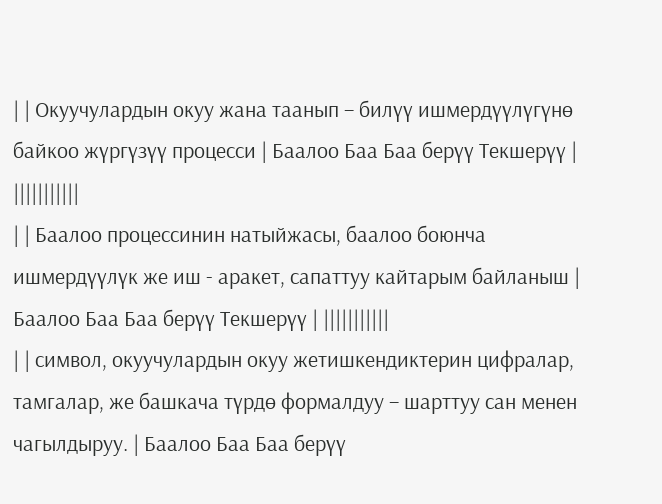| | Окуучулардын окуу жана таанып – билүү ишмердүүлүгүнө байкоо жүргүзүү процесси | Баалоо Баа Баа берүү Текшерүү | |||||||||||
| | Баалоо процессинин натыйжасы, баалоо боюнча ишмердүүлүк же иш - аракет, сапаттуу кайтарым байланыш | Баалоо Баа Баа берүү Текшерүү | |||||||||||
| | символ, окуучулардын окуу жетишкендиктерин цифралар, тамгалар, же башкача түрдө формалдуу – шарттуу сан менен чагылдыруу. | Баалоо Баа Баа берүү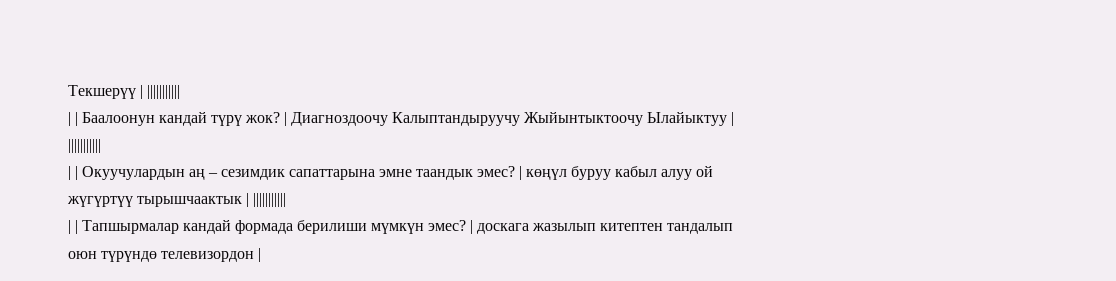Текшерүү | |||||||||||
| | Баалоонун кандай түрү жок? | Диагноздоочу Калыптандыруучу Жыйынтыктоочу Ылайыктуу | |||||||||||
| | Окуучулардын аң – сезимдик сапаттарына эмне таандык эмес? | көңүл буруу кабыл алуу ой жүгүртүү тырышчаактык | |||||||||||
| | Тапшырмалар кандай формада берилиши мүмкүн эмес? | доскага жазылып китептен тандалып оюн түрүндө телевизордон |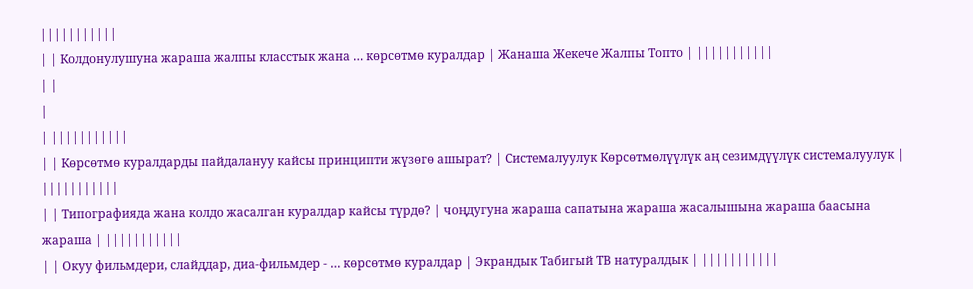|||||||||||
| | Колдонулушуна жараша жалпы класстык жана … көрсөтмө куралдар | Жанаша Жекече Жалпы Топто | |||||||||||
| |
|
| |||||||||||
| | Көрсөтмө куралдарды пайдалануу кайсы принципти жүзөгө ашырат? | Системалуулук Көрсөтмөлүүлүк аң сезимдүүлүк системалуулук | |||||||||||
| | Типографияда жана колдо жасалган куралдар кайсы түрдө? | чоңдугуна жараша сапатына жараша жасалышына жараша баасына жараша | |||||||||||
| | Окуу фильмдери, слайддар, диа-фильмдер - … көрсөтмө куралдар | Экрандык Табигый ТВ натуралдык | |||||||||||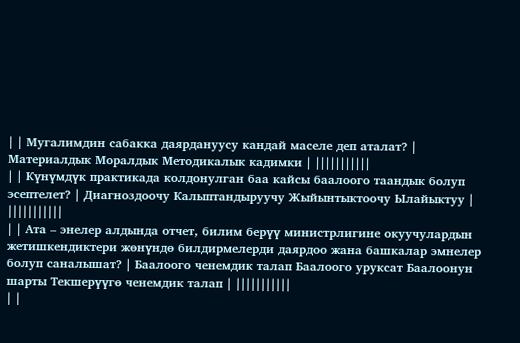| | Мугалимдин сабакка даярдануусу кандай маселе деп аталат? | Материалдык Моралдык Методикалык кадимки | |||||||||||
| | Күнүмдүк практикада колдонулган баа кайсы баалоого таандык болуп эсептелет? | Диагноздоочу Калыптандыруучу Жыйынтыктоочу Ылайыктуу | |||||||||||
| | Ата – энелер алдында отчет, билим берүү министрлигине окуучулардын жетишкендиктери жөнүндө билдирмелерди даярдоо жана башкалар эмнелер болуп саналышат? | Баалоого ченемдик талап Баалоого уруксат Баалоонун шарты Текшерүүгө ченемдик талап | |||||||||||
| |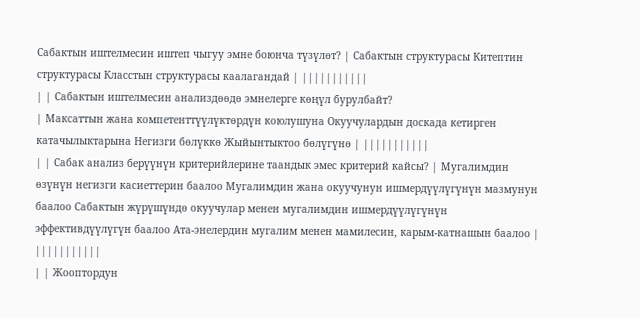Сабактын иштелмесин иштеп чыгуу эмне боюнча түзүлөт? | Сабактын структурасы Китептин структурасы Класстын структурасы каалагандай | |||||||||||
| | Сабактын иштелмесин анализдөөдө эмнелерге көңүл бурулбайт?
| Максаттын жана компетенттүүлүктөрдүн коюлушуна Окуучулардын доскада кетирген катачылыктарына Негизги бөлүккө Жыйынтыктоо бөлүгүнө | |||||||||||
| | Сабак анализ берүүнүн критерийлерине таандык эмес критерий кайсы? | Мугалимдин өзүнүн негизги касиеттерин баалоо Мугалимдин жана окуучунун ишмердүүлүгүнүн мазмунун баалоо Сабактын жүрүшүндө окуучулар менен мугалимдин ишмердүүлүгүнүн эффективдүүлүгүн баалоо Ата-энелердин мугалим менен мамилесин, карым-катнашын баалоо | |||||||||||
| | Жооптордун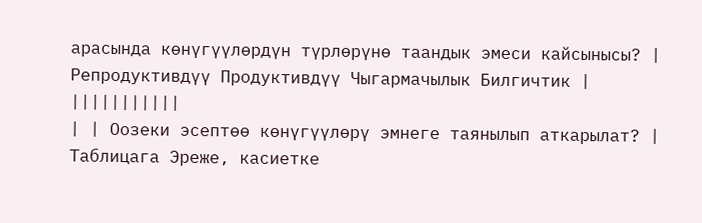арасында көнүгүүлөрдүн түрлөрүнө таандык эмеси кайсынысы? | Репродуктивдүү Продуктивдүү Чыгармачылык Билгичтик | |||||||||||
| | Оозеки эсептөө көнүгүүлөрү эмнеге таянылып аткарылат? | Таблицага Эреже, касиетке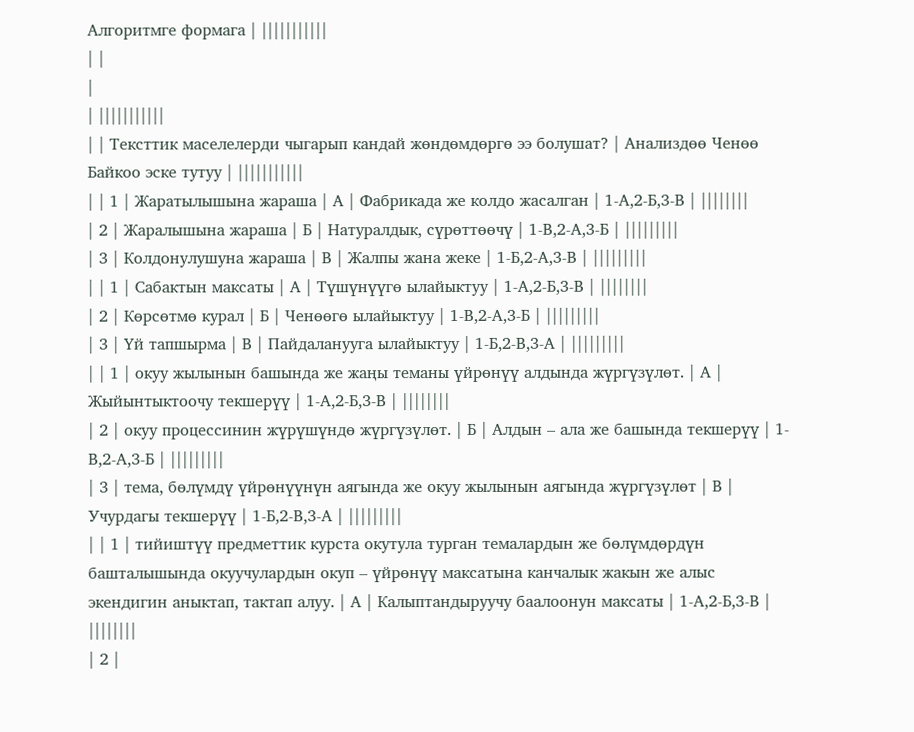Алгоритмге формага | |||||||||||
| |
|
| |||||||||||
| | Тексттик маселелерди чыгарып кандай жөндөмдөргө ээ болушат? | Анализдөө Ченөө Байкоо эске тутуу | |||||||||||
| | 1 | Жаратылышына жараша | А | Фабрикада же колдо жасалган | 1-А,2-Б,3-В | ||||||||
| 2 | Жаралышына жараша | Б | Натуралдык, сүрөттөөчү | 1-В,2-А,3-Б | |||||||||
| 3 | Колдонулушуна жараша | В | Жалпы жана жеке | 1-Б,2-А,3-В | |||||||||
| | 1 | Сабактын максаты | А | Түшүнүүгө ылайыктуу | 1-А,2-Б,3-В | ||||||||
| 2 | Көрсөтмө курал | Б | Ченөөгө ылайыктуу | 1-В,2-А,3-Б | |||||||||
| 3 | Үй тапшырма | В | Пайдаланууга ылайыктуу | 1-Б,2-В,3-А | |||||||||
| | 1 | окуу жылынын башында же жаңы теманы үйрөнүү алдында жүргүзүлөт. | А | Жыйынтыктоочу текшерүү | 1-А,2-Б,3-В | ||||||||
| 2 | окуу процессинин жүрүшүндө жүргүзүлөт. | Б | Алдын – ала же башында текшерүү | 1-В,2-А,3-Б | |||||||||
| 3 | тема, бөлүмдү үйрөнүүнүн аягында же окуу жылынын аягында жүргүзүлөт | В | Учурдагы текшерүү | 1-Б,2-В,3-А | |||||||||
| | 1 | тийиштүү предметтик курста окутула турган темалардын же бөлүмдөрдүн башталышында окуучулардын окуп – үйрөнүү максатына канчалык жакын же алыс экендигин аныктап, тактап алуу. | А | Калыптандыруучу баалоонун максаты | 1-А,2-Б,3-В | ||||||||
| 2 |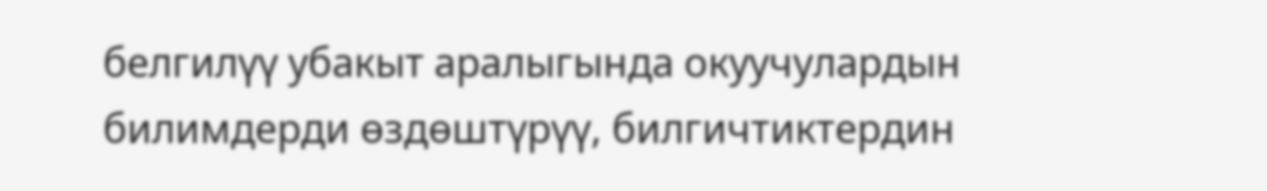белгилүү убакыт аралыгында окуучулардын билимдерди өздөштүрүү, билгичтиктердин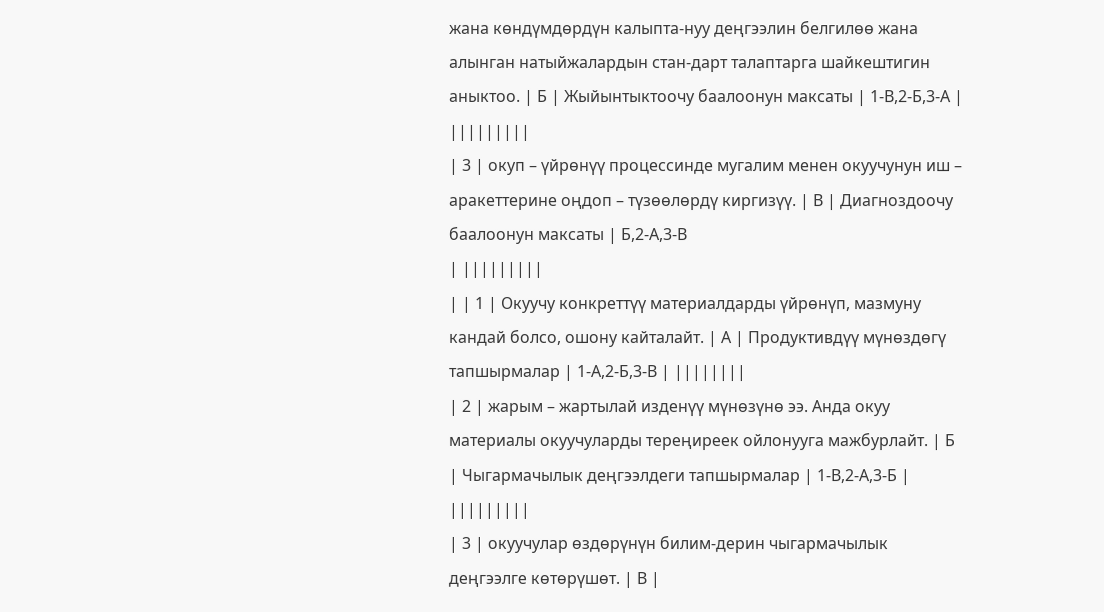жана көндүмдөрдүн калыпта-нуу деңгээлин белгилөө жана алынган натыйжалардын стан-дарт талаптарга шайкештигин аныктоо. | Б | Жыйынтыктоочу баалоонун максаты | 1-В,2-Б,3-А | |||||||||
| 3 | окуп – үйрөнүү процессинде мугалим менен окуучунун иш – аракеттерине оңдоп – түзөөлөрдү киргизүү. | В | Диагноздоочу баалоонун максаты | Б,2-А,3-В
| |||||||||
| | 1 | Окуучу конкреттүү материалдарды үйрөнүп, мазмуну кандай болсо, ошону кайталайт. | А | Продуктивдүү мүнөздөгү тапшырмалар | 1-А,2-Б,3-В | ||||||||
| 2 | жарым – жартылай изденүү мүнөзүнө ээ. Анда окуу материалы окуучуларды тереңиреек ойлонууга мажбурлайт. | Б | Чыгармачылык деңгээлдеги тапшырмалар | 1-В,2-А,3-Б | |||||||||
| 3 | окуучулар өздөрүнүн билим-дерин чыгармачылык деңгээлге көтөрүшөт. | В |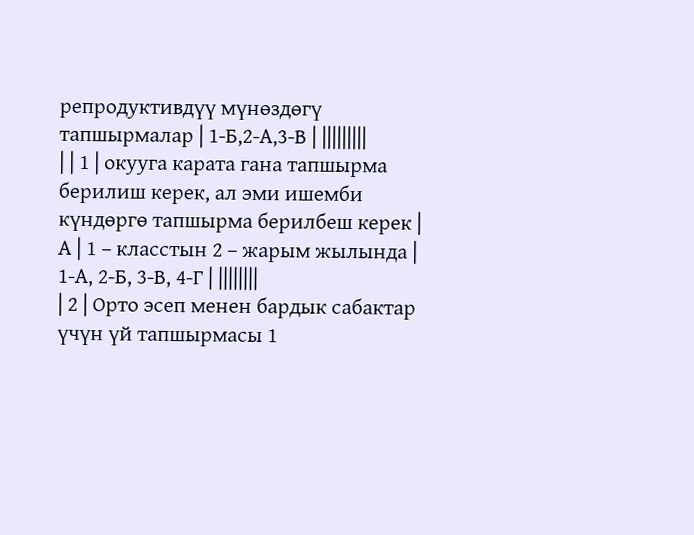репродуктивдүү мүнөздөгү тапшырмалар | 1-Б,2-А,3-В | |||||||||
| | 1 | окууга карата гана тапшырма берилиш керек, ал эми ишемби күндөргө тапшырма берилбеш керек | А | 1 – класстын 2 – жарым жылында | 1-А, 2-Б, 3-В, 4-Г | ||||||||
| 2 | Орто эсеп менен бардык сабактар үчүн үй тапшырмасы 1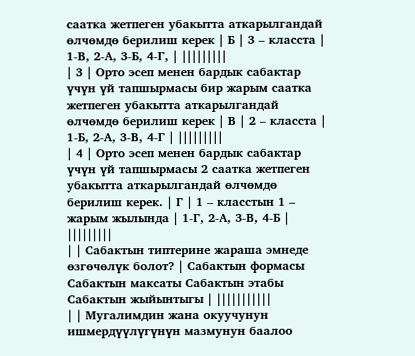саатка жетпеген убакытта аткарылгандай өлчөмдө берилиш керек | Б | 3 – класста | 1-В, 2-А, 3-Б, 4-Г, | |||||||||
| 3 | Орто эсеп менен бардык сабактар үчүн үй тапшырмасы бир жарым саатка жетпеген убакытта аткарылгандай өлчөмдө берилиш керек | В | 2 – класста | 1-Б, 2-А, 3-В, 4-Г | |||||||||
| 4 | Орто эсеп менен бардык сабактар үчүн үй тапшырмасы 2 саатка жетпеген убакытта аткарылгандай өлчөмдө берилиш керек. | Г | 1 – класстын 1 – жарым жылында | 1-Г, 2-А, 3-В, 4-Б | |||||||||
| | Сабактын типтерине жараша эмнеде өзгөчөлүк болот? | Сабактын формасы Сабактын максаты Сабактын этабы Сабактын жыйынтыгы | |||||||||||
| | Мугалимдин жана окуучунун ишмердүүлүгүнүн мазмунун баалоо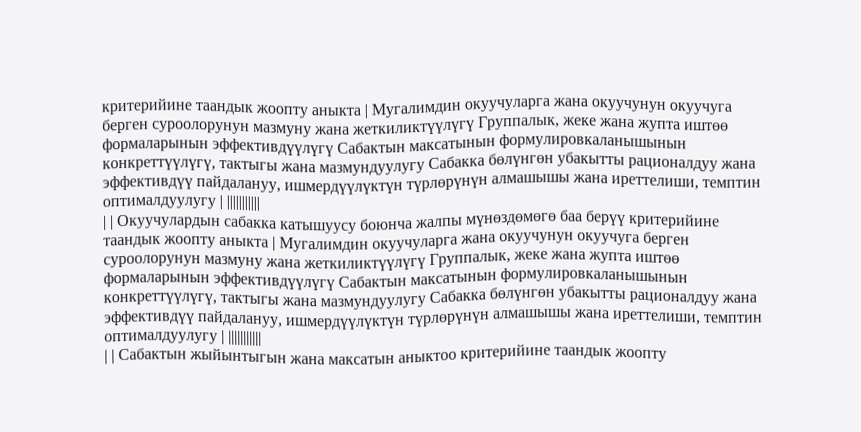критерийине таандык жоопту аныкта | Мугалимдин окуучуларга жана окуучунун окуучуга берген суроолорунун мазмуну жана жеткиликтүүлүгү Группалык, жеке жана жупта иштөө формаларынын эффективдүүлүгү Сабактын максатынын формулировкаланышынын конкреттүүлүгү, тактыгы жана мазмундуулугу Сабакка бөлүнгөн убакытты рационалдуу жана эффективдүү пайдалануу, ишмердүүлүктүн түрлөрүнүн алмашышы жана иреттелиши, темптин оптималдуулугу | |||||||||||
| | Окуучулардын сабакка катышуусу боюнча жалпы мүнөздөмөгө баа берүү критерийине таандык жоопту аныкта | Мугалимдин окуучуларга жана окуучунун окуучуга берген суроолорунун мазмуну жана жеткиликтүүлүгү Группалык, жеке жана жупта иштөө формаларынын эффективдүүлүгү Сабактын максатынын формулировкаланышынын конкреттүүлүгү, тактыгы жана мазмундуулугу Сабакка бөлүнгөн убакытты рационалдуу жана эффективдүү пайдалануу, ишмердүүлүктүн түрлөрүнүн алмашышы жана иреттелиши, темптин оптималдуулугу | |||||||||||
| | Сабактын жыйынтыгын жана максатын аныктоо критерийине таандык жоопту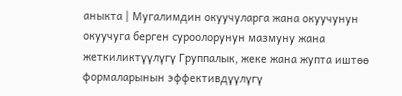аныкта | Мугалимдин окуучуларга жана окуучунун окуучуга берген суроолорунун мазмуну жана жеткиликтүүлүгү Группалык, жеке жана жупта иштөө формаларынын эффективдүүлүгү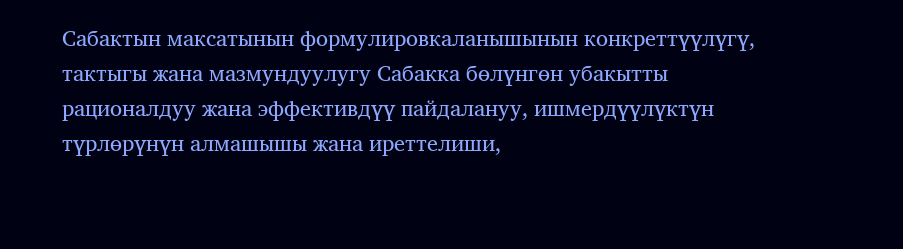Сабактын максатынын формулировкаланышынын конкреттүүлүгү, тактыгы жана мазмундуулугу Сабакка бөлүнгөн убакытты рационалдуу жана эффективдүү пайдалануу, ишмердүүлүктүн түрлөрүнүн алмашышы жана иреттелиши,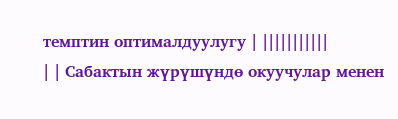темптин оптималдуулугу | |||||||||||
| | Сабактын жүрүшүндө окуучулар менен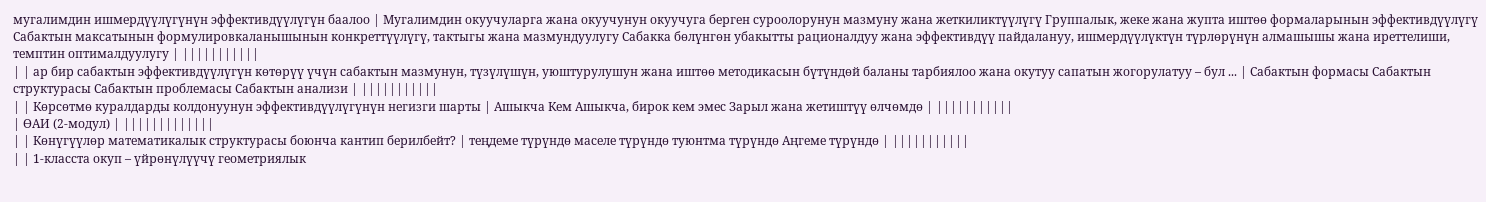мугалимдин ишмердүүлүгүнүн эффективдүүлүгүн баалоо | Мугалимдин окуучуларга жана окуучунун окуучуга берген суроолорунун мазмуну жана жеткиликтүүлүгү Группалык, жеке жана жупта иштөө формаларынын эффективдүүлүгү Сабактын максатынын формулировкаланышынын конкреттүүлүгү, тактыгы жана мазмундуулугу Сабакка бөлүнгөн убакытты рационалдуу жана эффективдүү пайдалануу, ишмердүүлүктүн түрлөрүнүн алмашышы жана иреттелиши, темптин оптималдуулугу | |||||||||||
| | ар бир сабактын эффективдүүлүгүн көтөрүү үчүн сабактын мазмунун, түзүлүшүн, уюштурулушун жана иштөө методикасын бүтүндөй баланы тарбиялоо жана окутуу сапатын жогорулатуу – бул ... | Сабактын формасы Сабактын структурасы Сабактын проблемасы Сабактын анализи | |||||||||||
| | Көрсөтмө куралдарды колдонуунун эффективдүүлүгүнүн негизги шарты | Ашыкча Кем Ашыкча, бирок кем эмес Зарыл жана жетиштүү өлчөмдө | |||||||||||
| ӨАИ (2-модул) | |||||||||||||
| | Көнүгүүлөр математикалык структурасы боюнча кантип берилбейт? | теңдеме түрүндө маселе түрүндө туюнтма түрүндө Аңгеме түрүндө | |||||||||||
| | 1-класста окуп – үйрөнүлүүчү геометриялык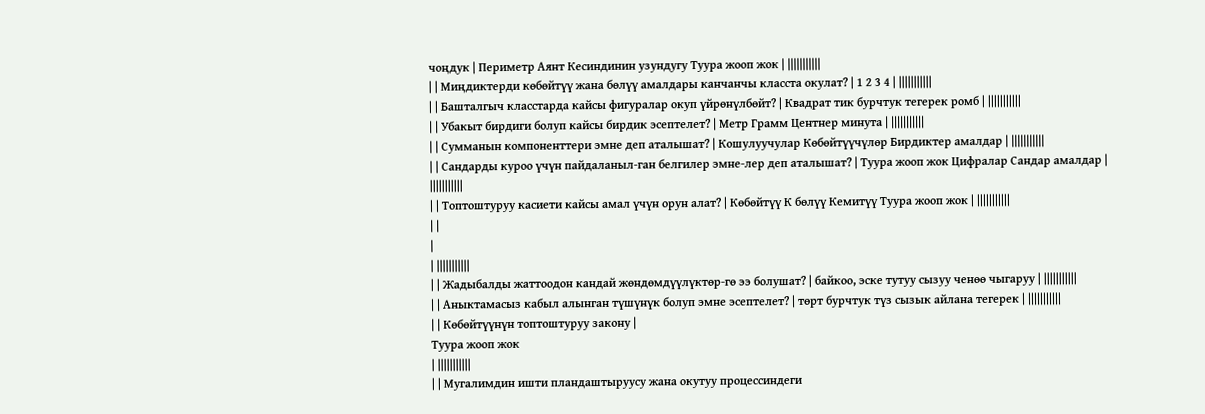чоңдук | Периметр Аянт Кесиндинин узундугу Туура жооп жок | |||||||||||
| | Миңдиктерди көбөйтүү жана бөлүү амалдары канчанчы класста окулат? | 1 2 3 4 | |||||||||||
| | Башталгыч класстарда кайсы фигуралар окуп үйрөнүлбөйт? | Квадрат тик бурчтук тегерек ромб | |||||||||||
| | Убакыт бирдиги болуп кайсы бирдик эсептелет? | Метр Грамм Центнер минута | |||||||||||
| | Сумманын компоненттери эмне деп аталышат? | Кошулуучулар Көбөйтүүчүлөр Бирдиктер амалдар | |||||||||||
| | Сандарды куроо үчүн пайдаланыл-ган белгилер эмне-лер деп аталышат? | Туура жооп жок Цифралар Сандар амалдар | |||||||||||
| | Топтоштуруу касиети кайсы амал үчүн орун алат? | Көбөйтүү К бөлүү Кемитүү Туура жооп жок | |||||||||||
| |
|
| |||||||||||
| | Жадыбалды жаттоодон кандай жөндөмдүүлүктөр-гө ээ болушат? | байкоо, эске тутуу сызуу ченөө чыгаруу | |||||||||||
| | Аныктамасыз кабыл алынган түшүнүк болуп эмне эсептелет? | төрт бурчтук түз сызык айлана тегерек | |||||||||||
| | Көбөйтүүнүн топтоштуруу закону |
Туура жооп жок
| |||||||||||
| | Мугалимдин ишти пландаштыруусу жана окутуу процессиндеги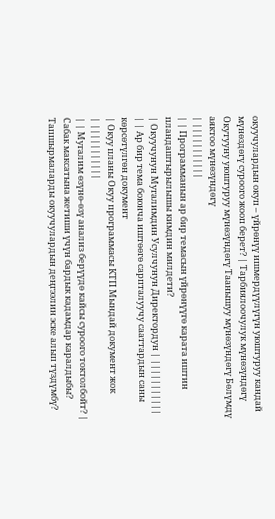окуучулардын окуп – үйрөнүү ишмердүүлүгүн уюштуруу кандай мүнөздөгү суроого жооп берет? | Тарбиялоочулук мүнөзүндөгү Окутууну уюштуруу мүнөзүндөгү Таанышуу мүнөзүндөгү Бөлүмдү аяктоо мүнөзүндөгү
| |||||||||||
| | Программанын ар бир темасын үйрөнүүгө карата иштин пландаштырылышы кимдин милдети?
| Окуучунун Мугалимдин Усулчунун Директордун | |||||||||||
| | Ар бир тема боюнча иштөөгө сарпталуучу сааттардын саны көрсөтүлгөн документ
| Окуу планы Окуу программасы КТП Мындай документ жок
| |||||||||||
| | Мугалим өзүнө-өзү анализ берүүдө кайсы суроого токтолбойт? | Сабак максатына жетиши үчүн бардык кадамдар каралдыбы? Тапшырмаларды окуучулардын деңгээлин эске алып түздүмбү?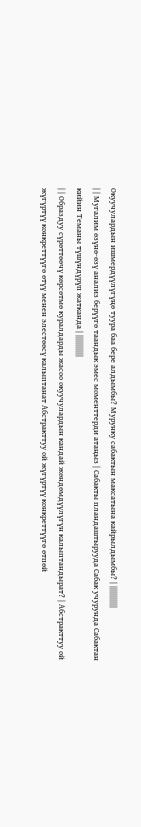Окуучулардын ишмердүүлүгүңө туура баа бере алдымбы? Мурунку сабактын максатына кайрылдымбы? | |||||||||||
| | Мугалим өзүнө-өзү анализ берүүгө таандык эмес моменттерди атаңыз | Сабакты пландаштырууда Сабак учурунда Сабактан кийин Теманы түшүндүрүп жатканда | |||||||||||
| | Образдуу сүрөттөөчү көрсөтмө куралдарды жасоо окуучулардын кандай жөндөмдүүлүгүн калыптандырат? | Абстракттуу ой жүгүртүү конкреттүүгө өтүү менен элестөөсү калыптанат Абстракттуу ой жүгүртүү конкреттүүгө өтпөй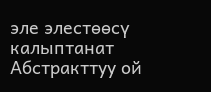эле элестөөсү калыптанат Абстракттуу ой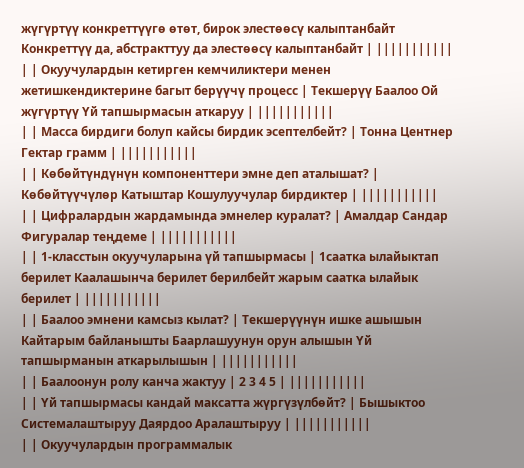жүгүртүү конкреттүүгө өтөт, бирок элестөөсү калыптанбайт Конкреттүү да, абстракттуу да элестөөсү калыптанбайт | |||||||||||
| | Окуучулардын кетирген кемчиликтери менен жетишкендиктерине багыт берүүчү процесс | Текшерүү Баалоо Ой жүгүртүү Үй тапшырмасын аткаруу | |||||||||||
| | Масса бирдиги болуп кайсы бирдик эсептелбейт? | Тонна Центнер Гектар грамм | |||||||||||
| | Көбөйтүндүнүн компоненттери эмне деп аталышат? | Көбөйтүүчүлөр Катыштар Кошулуучулар бирдиктер | |||||||||||
| | Цифралардын жардамында эмнелер куралат? | Амалдар Сандар Фигуралар теңдеме | |||||||||||
| | 1-класстын окуучуларына үй тапшырмасы | 1саатка ылайыктап берилет Каалашынча берилет берилбейт жарым саатка ылайык берилет | |||||||||||
| | Баалоо эмнени камсыз кылат? | Текшерүүнүн ишке ашышын Кайтарым байланышты Баарлашуунун орун алышын Үй тапшырманын аткарылышын | |||||||||||
| | Баалоонун ролу канча жактуу | 2 3 4 5 | |||||||||||
| | Үй тапшырмасы кандай максатта жүргүзүлбөйт? | Бышыктоо Системалаштыруу Даярдоо Аралаштыруу | |||||||||||
| | Окуучулардын программалык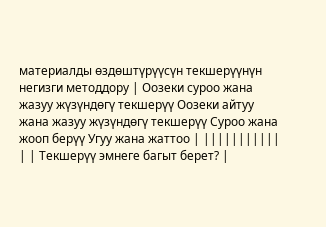материалды өздөштүрүүсүн текшерүүнүн негизги методдору | Оозеки суроо жана жазуу жүзүндөгү текшерүү Оозеки айтуу жана жазуу жүзүндөгү текшерүү Суроо жана жооп берүү Угуу жана жаттоо | |||||||||||
| | Текшерүү эмнеге багыт берет? |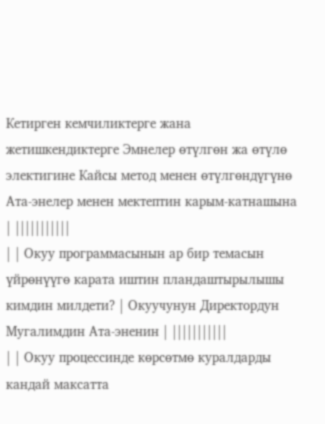Кетирген кемчиликтерге жана жетишкендиктерге Эмнелер өтүлгөн жа өтүлө электигине Кайсы метод менен өтүлгөндүгүнө Ата-энелер менен мектептин карым-катнашына | |||||||||||
| | Окуу программасынын ар бир темасын үйрөнүүгө карата иштин пландаштырылышы кимдин милдети? | Окуучунун Директордун Мугалимдин Ата-эненин | |||||||||||
| | Окуу процессинде көрсөтмө куралдарды кандай максатта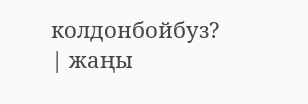колдонбойбуз? | жаңы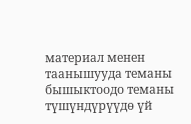материал менен таанышууда теманы бышыктоодо теманы түшүндүрүүдө үй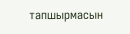тапшырмасын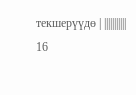текшерүүдө | |||||||||||
16